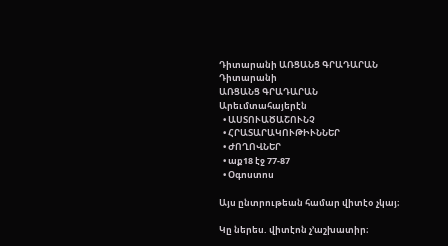Դիտարանի ԱՌՑԱՆՑ ԳՐԱԴԱՐԱՆ
Դիտարանի
ԱՌՑԱՆՑ ԳՐԱԴԱՐԱՆ
Արեւմտահայերէն
  • ԱՍՏՈՒԱԾԱՇՈՒՆՉ
  • ՀՐԱՏԱՐԱԿՈՒԹԻՒՆՆԵՐ
  • ԺՈՂՈՎՆԵՐ
  • աք18 էջ 77-87
  • Օգոստոս

Այս ընտրութեան համար վիտէօ չկայ։

Կը ներես. վիտէոն չ’աշխատիր։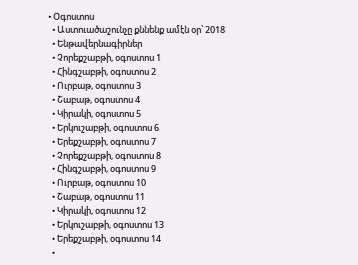• Օգոստոս
  • Աստուածաշունչը քննենք ամէն օր՝ 2018
  • Ենթավերնագիրներ
  • Չորեքշաբթի, օգոստոս 1
  • Հինգշաբթի, օգոստոս 2
  • Ուրբաթ, օգոստոս 3
  • Շաբաթ, օգոստոս 4
  • Կիրակի, օգոստոս 5
  • Երկուշաբթի, օգոստոս 6
  • Երեքշաբթի, օգոստոս 7
  • Չորեքշաբթի, օգոստոս 8
  • Հինգշաբթի, օգոստոս 9
  • Ուրբաթ, օգոստոս 10
  • Շաբաթ, օգոստոս 11
  • Կիրակի, օգոստոս 12
  • Երկուշաբթի, օգոստոս 13
  • Երեքշաբթի, օգոստոս 14
  •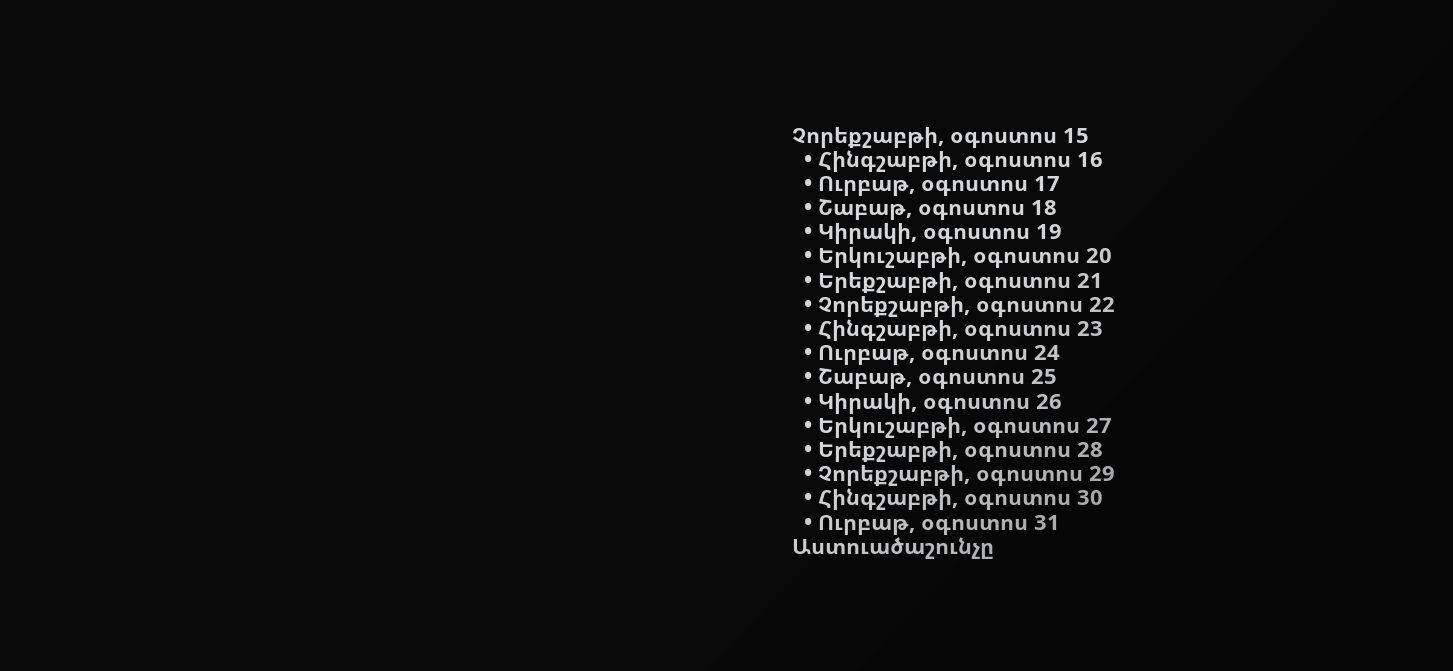Չորեքշաբթի, օգոստոս 15
  • Հինգշաբթի, օգոստոս 16
  • Ուրբաթ, օգոստոս 17
  • Շաբաթ, օգոստոս 18
  • Կիրակի, օգոստոս 19
  • Երկուշաբթի, օգոստոս 20
  • Երեքշաբթի, օգոստոս 21
  • Չորեքշաբթի, օգոստոս 22
  • Հինգշաբթի, օգոստոս 23
  • Ուրբաթ, օգոստոս 24
  • Շաբաթ, օգոստոս 25
  • Կիրակի, օգոստոս 26
  • Երկուշաբթի, օգոստոս 27
  • Երեքշաբթի, օգոստոս 28
  • Չորեքշաբթի, օգոստոս 29
  • Հինգշաբթի, օգոստոս 30
  • Ուրբաթ, օգոստոս 31
Աստուածաշունչը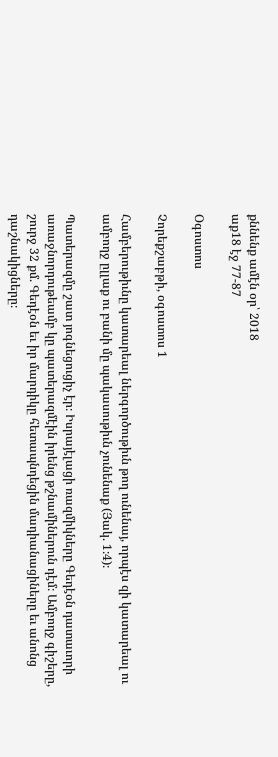քննենք ամէն օր՝ 2018
աք18 էջ 77-87

Օգոստոս

Չորեքշաբթի, օգոստոս 1

Համբերութիւնը կատարեալ ներգործութիւն թող ունենայ, որպէս զի կատարեալ ու ամբողջ ըլլաք ու բանի մը պակասութիւն չունենաք (Յակ. 1։4)։

Պատերազմը շատ յոգնեցուցիչ էր։ Իսրայէլացի ռազմիկները Գեդէօն դատաւորի առաջնորդութեամբ կը պատերազմէին իրենց թշնամիներուն դէմ։ Ամբողջ գիշերը, շուրջ 32 քմ. Գեդէօն եւ իր մարդիկը հետապնդեցին մադիանացիները եւ անոնց դաշնակիցները։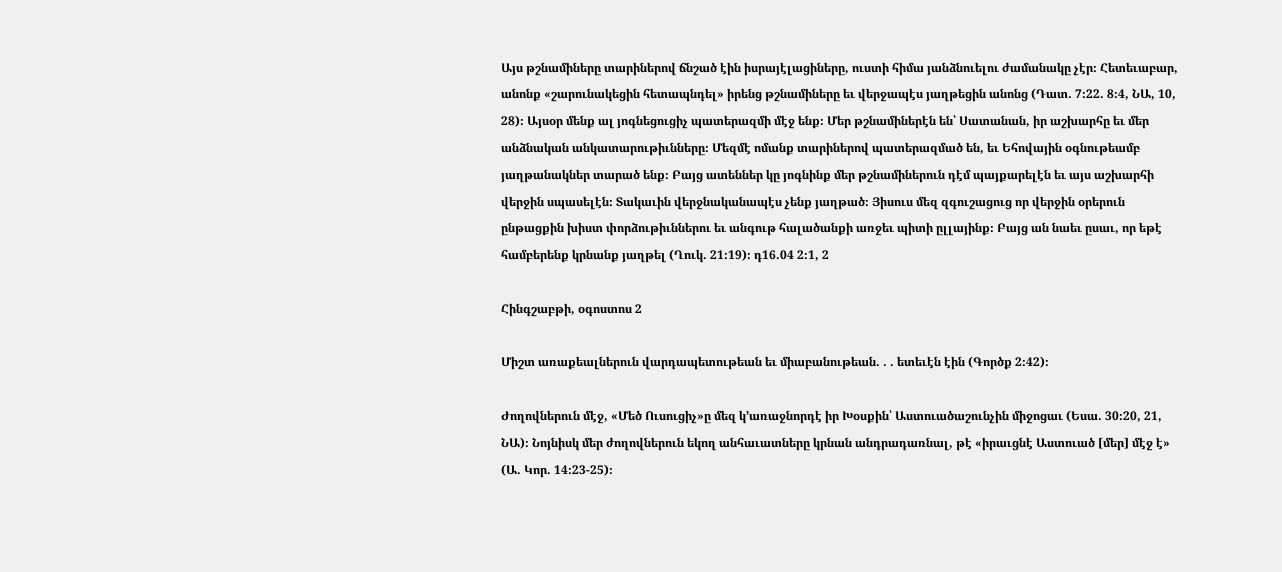Այս թշնամիները տարիներով ճնշած էին իսրայէլացիները, ուստի հիմա յանձնուելու ժամանակը չէր։ Հետեւաբար, անոնք «շարունակեցին հետապնդել» իրենց թշնամիները եւ վերջապէս յաղթեցին անոնց (Դատ. 7։22. 8։4, ՆԱ, 10, 28)։ Այսօր մենք ալ յոգնեցուցիչ պատերազմի մէջ ենք։ Մեր թշնամիներէն են՝ Սատանան, իր աշխարհը եւ մեր անձնական անկատարութիւնները։ Մեզմէ ոմանք տարիներով պատերազմած են, եւ Եհովային օգնութեամբ յաղթանակներ տարած ենք։ Բայց ատեններ կը յոգնինք մեր թշնամիներուն դէմ պայքարելէն եւ այս աշխարհի վերջին սպասելէն։ Տակաւին վերջնականապէս չենք յաղթած։ Յիսուս մեզ զգուշացուց որ վերջին օրերուն ընթացքին խիստ փորձութիւններու եւ անգութ հալածանքի առջեւ պիտի ըլլայինք։ Բայց ան նաեւ ըսաւ, որ եթէ համբերենք կրնանք յաղթել (Ղուկ. 21։19)։ դ16.04 2։1, 2

Հինգշաբթի, օգոստոս 2

Միշտ առաքեալներուն վարդապետութեան եւ միաբանութեան. . . ետեւէն էին (Գործք 2։42)։

Ժողովներուն մէջ, «Մեծ Ուսուցիչ»ը մեզ կ’առաջնորդէ իր Խօսքին՝ Աստուածաշունչին միջոցաւ (Եսա. 30։20, 21, ՆԱ)։ Նոյնիսկ մեր ժողովներուն եկող անհաւատները կրնան անդրադառնալ, թէ «իրաւցնէ Աստուած [մեր] մէջ է» (Ա. Կոր. 14։23-25)։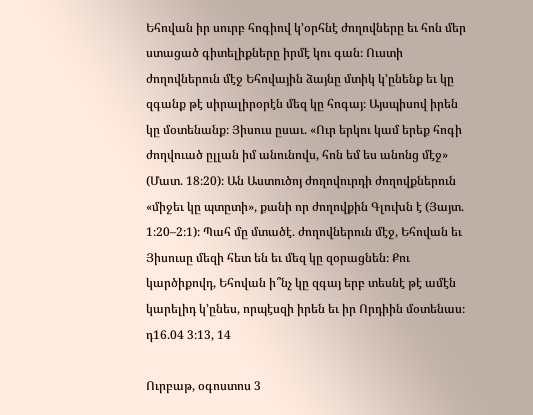Եհովան իր սուրբ հոգիով կ’օրհնէ ժողովները եւ հոն մեր ստացած գիտելիքները իրմէ կու գան։ Ուստի ժողովներուն մէջ Եհովային ձայնը մտիկ կ’ընենք եւ կը զգանք թէ սիրալիրօրէն մեզ կը հոգայ։ Այսպիսով իրեն կը մօտենանք։ Յիսուս ըսաւ. «Ուր երկու կամ երեք հոգի ժողվուած ըլլան իմ անունովս, հոն եմ ես անոնց մէջ» (Մատ. 18։20)։ Ան Աստուծոյ ժողովուրդի ժողովքներուն «միջեւ կը պտըտի», քանի որ ժողովքին Գլուխն է (Յայտ. 1։20–2։1)։ Պահ մը մտածէ. ժողովներուն մէջ, Եհովան եւ Յիսուսը մեզի հետ են եւ մեզ կը զօրացնեն։ Քու կարծիքովդ, Եհովան ի՞նչ կը զգայ երբ տեսնէ թէ ամէն կարելիդ կ’ընես, որպէսզի իրեն եւ իր Որդիին մօտենաս։ դ16.04 3։13, 14

Ուրբաթ, օգոստոս 3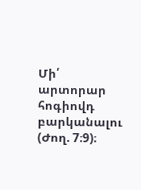Մի՛ արտորար հոգիովդ բարկանալու (Ժող. 7։9)։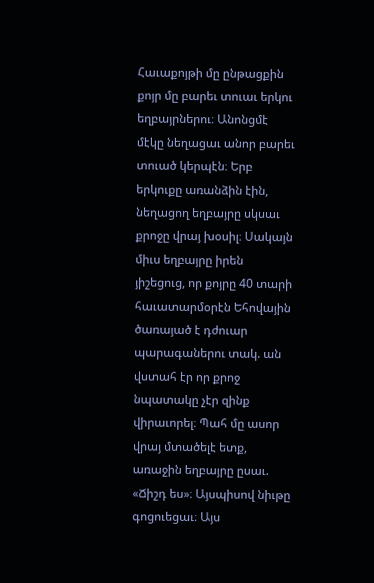Հաւաքոյթի մը ընթացքին քոյր մը բարեւ տուաւ երկու եղբայրներու։ Անոնցմէ մէկը նեղացաւ անոր բարեւ տուած կերպէն։ Երբ երկուքը առանձին էին, նեղացող եղբայրը սկսաւ քրոջը վրայ խօսիլ։ Սակայն միւս եղբայրը իրեն յիշեցուց, որ քոյրը 40 տարի հաւատարմօրէն Եհովային ծառայած է դժուար պարագաներու տակ. ան վստահ էր որ քրոջ նպատակը չէր զինք վիրաւորել։ Պահ մը ասոր վրայ մտածելէ ետք, առաջին եղբայրը ըսաւ. «Ճիշդ ես»։ Այսպիսով նիւթը գոցուեցաւ։ Այս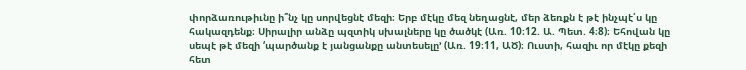փորձառութիւնը ի՞նչ կը սորվեցնէ մեզի։ Երբ մէկը մեզ նեղացնէ, մեր ձեռքն է թէ ինչպէ՛ս կը հակազդենք։ Սիրալիր անձը պզտիկ սխալները կը ծածկէ (Առ. 10։12. Ա. Պետ. 4։8)։ Եհովան կը սեպէ թէ մեզի ‘պարծանք է յանցանքը անտեսելը’ (Առ. 19։11, ԱԾ)։ Ուստի, հազիւ որ մէկը քեզի հետ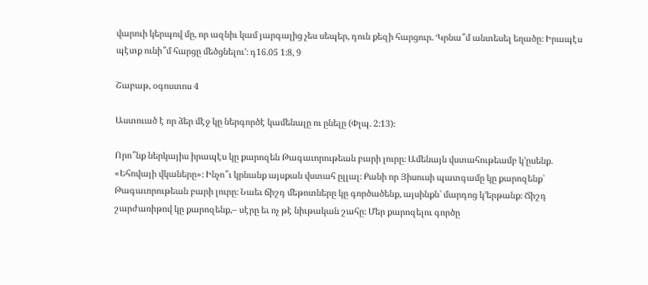վարուի կերպով մը, որ ազնիւ կամ յարգալից չես սեպեր, դուն քեզի հարցուր. ‘Կրնա՞մ անտեսել եղածը։ Իրապէս պէտք ունի՞մ հարցը մեծցնելու’։ դ16.05 1։8, 9

Շաբաթ, օգոստոս 4

Աստուած է որ ձեր մէջ կը ներգործէ կամենալը ու ընելը (Փլպ. 2։13)։

Որո՞նք ներկայիս իրապէս կը քարոզեն Թագաւորութեան բարի լուրը։ Ամենայն վստահութեամբ կ’ըսենք. «Եհովայի վկաները»։ Ինչո՞ւ կրնանք այսքան վստահ ըլլալ։ Քանի որ Յիսուսի պատգամը կը քարոզենք՝ Թագաւորութեան բարի լուրը։ Նաեւ ճիշդ մեթոտները կը գործածենք, այսինքն՝ մարդոց կ’երթանք։ Ճիշդ շարժառիթով կը քարոզենք,– սէրը եւ ոչ թէ նիւթական շահը։ Մեր քարոզելու գործը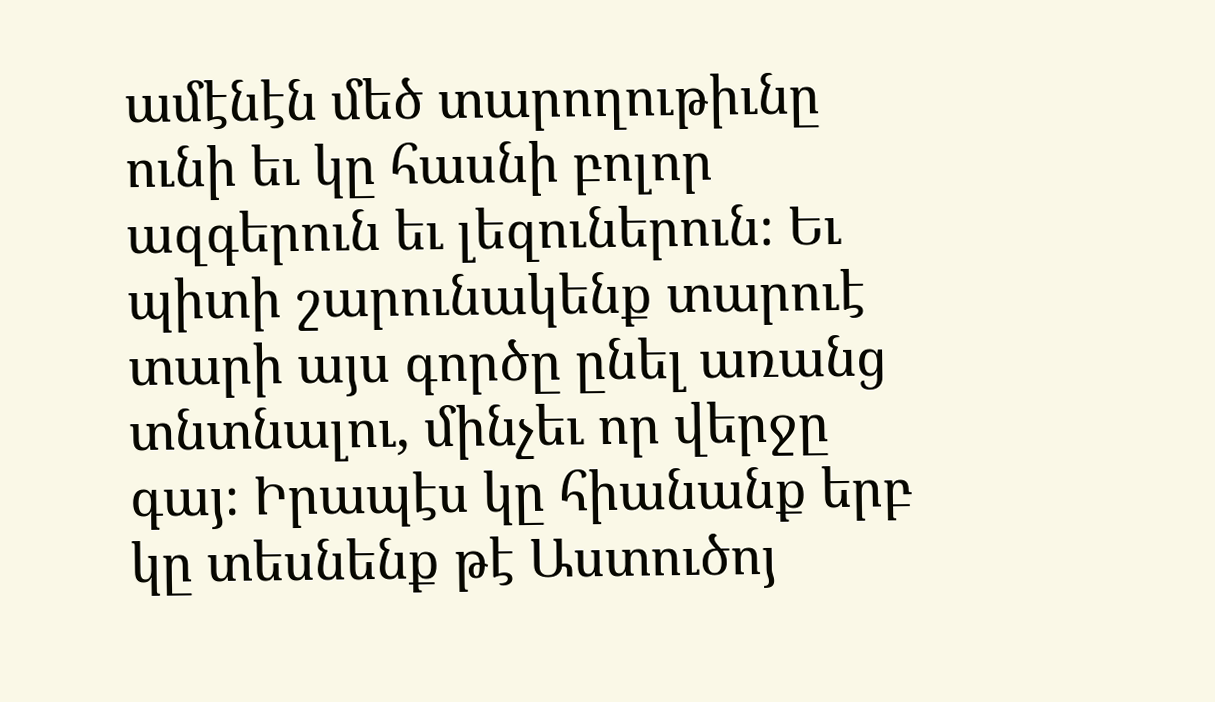ամէնէն մեծ տարողութիւնը ունի եւ կը հասնի բոլոր ազգերուն եւ լեզուներուն։ Եւ պիտի շարունակենք տարուէ տարի այս գործը ընել առանց տնտնալու, մինչեւ որ վերջը գայ։ Իրապէս կը հիանանք երբ կը տեսնենք թէ Աստուծոյ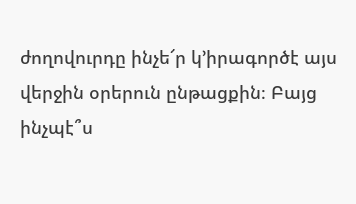ժողովուրդը ինչե՜ր կ’իրագործէ այս վերջին օրերուն ընթացքին։ Բայց ինչպէ՞ս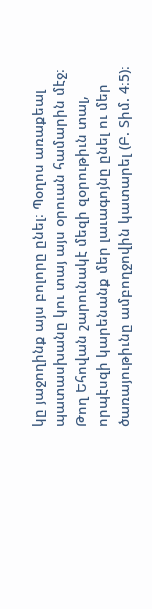կը յաջողինք այս բոլորը ընել։ Պօղոս առաքեալ պատասխանը կու տայ այս օրուան համարին մէջ։ Թող Եհովան շարունակէ մեզի զօրութիւն տալ, որպէսզի կարենանք մեր լաւագոյնը ընել ու մեր ծառայութիւնը ամբողջովին կատարել (Բ. Տիմ. 4։5)։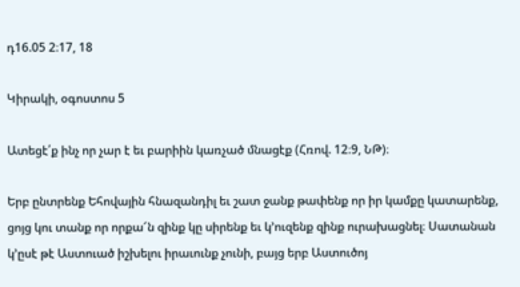դ16.05 2։17, 18

Կիրակի, օգոստոս 5

Ատեցէ՛ք ինչ որ չար է եւ բարիին կառչած մնացէք (Հռով. 12։9, ՆԹ)։

Երբ ընտրենք Եհովային հնազանդիլ եւ շատ ջանք թափենք որ իր կամքը կատարենք, ցոյց կու տանք որ որքա՜ն զինք կը սիրենք եւ կ’ուզենք զինք ուրախացնել։ Սատանան կ’ըսէ թէ Աստուած իշխելու իրաւունք չունի, բայց երբ Աստուծոյ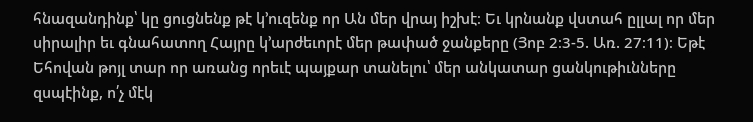հնազանդինք՝ կը ցուցնենք թէ կ’ուզենք որ Ան մեր վրայ իշխէ։ Եւ կրնանք վստահ ըլլալ որ մեր սիրալիր եւ գնահատող Հայրը կ’արժեւորէ մեր թափած ջանքերը (Յոբ 2։3-5. Առ. 27։11)։ Եթէ Եհովան թոյլ տար որ առանց որեւէ պայքար տանելու՝ մեր անկատար ցանկութիւնները զսպէինք, ո՛չ մէկ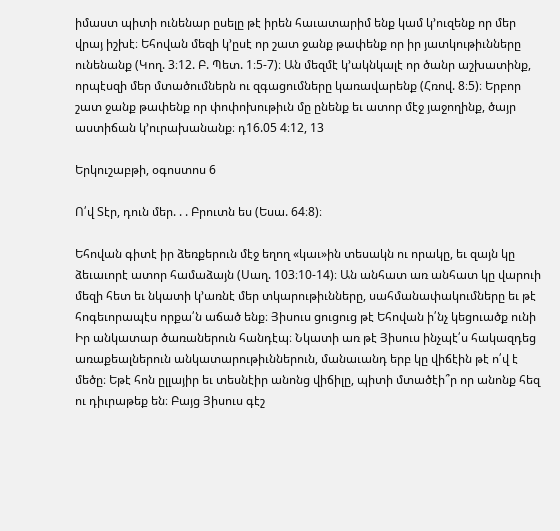իմաստ պիտի ունենար ըսելը թէ իրեն հաւատարիմ ենք կամ կ’ուզենք որ մեր վրայ իշխէ։ Եհովան մեզի կ’ըսէ որ շատ ջանք թափենք որ իր յատկութիւնները ունենանք (Կող. 3։12. Բ. Պետ. 1։5-7)։ Ան մեզմէ կ’ակնկալէ որ ծանր աշխատինք, որպէսզի մեր մտածումներն ու զգացումները կառավարենք (Հռով. 8։5)։ Երբոր շատ ջանք թափենք որ փոփոխութիւն մը ընենք եւ ատոր մէջ յաջողինք, ծայր աստիճան կ’ուրախանանք։ դ16.05 4։12, 13

Երկուշաբթի, օգոստոս 6

Ո՛վ Տէր, դուն մեր. . . Բրուտն ես (Եսա. 64։8)։

Եհովան գիտէ իր ձեռքերուն մէջ եղող «կաւ»ին տեսակն ու որակը, եւ զայն կը ձեւաւորէ ատոր համաձայն (Սաղ. 103։10-14)։ Ան անհատ առ անհատ կը վարուի մեզի հետ եւ նկատի կ’առնէ մեր տկարութիւնները, սահմանափակումները եւ թէ հոգեւորապէս որքա՛ն աճած ենք։ Յիսուս ցուցուց թէ Եհովան ի՛նչ կեցուածք ունի Իր անկատար ծառաներուն հանդէպ։ Նկատի առ թէ Յիսուս ինչպէ՛ս հակազդեց առաքեալներուն անկատարութիւններուն, մանաւանդ երբ կը վիճէին թէ ո՛վ է մեծը։ Եթէ հոն ըլլայիր եւ տեսնէիր անոնց վիճիլը, պիտի մտածէի՞ր որ անոնք հեզ ու դիւրաթեք են։ Բայց Յիսուս գէշ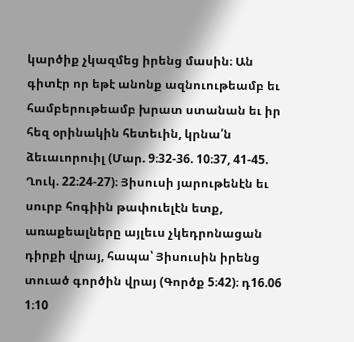կարծիք չկազմեց իրենց մասին։ Ան գիտէր որ եթէ անոնք ազնուութեամբ եւ համբերութեամբ խրատ ստանան եւ իր հեզ օրինակին հետեւին, կրնա՛ն ձեւաւորուիլ (Մար. 9։32-36. 10։37, 41-45. Ղուկ. 22։24-27)։ Յիսուսի յարութենէն եւ սուրբ հոգիին թափուելէն ետք, առաքեալները այլեւս չկեդրոնացան դիրքի վրայ, հապա՝ Յիսուսին իրենց տուած գործին վրայ (Գործք 5։42)։ դ16.06 1։10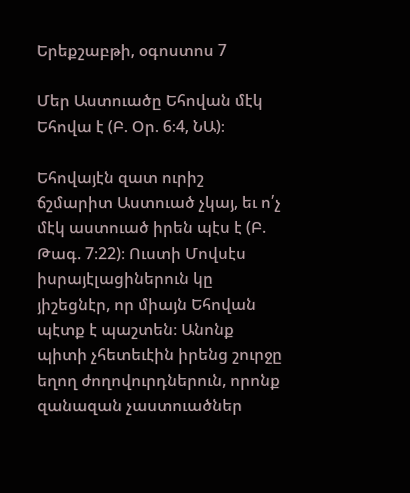Երեքշաբթի, օգոստոս 7

Մեր Աստուածը Եհովան մէկ Եհովա է (Բ. Օր. 6։4, ՆԱ)։

Եհովայէն զատ ուրիշ ճշմարիտ Աստուած չկայ, եւ ո՛չ մէկ աստուած իրեն պէս է (Բ. Թագ. 7։22)։ Ուստի Մովսէս իսրայէլացիներուն կը յիշեցնէր, որ միայն Եհովան պէտք է պաշտեն։ Անոնք պիտի չհետեւէին իրենց շուրջը եղող ժողովուրդներուն, որոնք զանազան չաստուածներ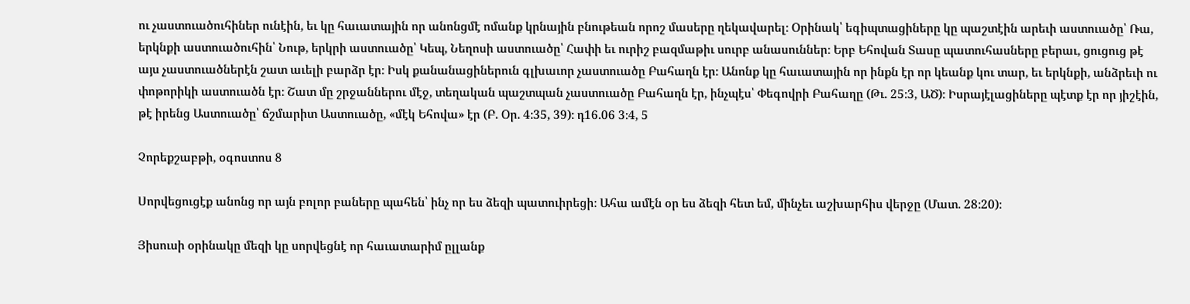ու չաստուածուհիներ ունէին, եւ կը հաւատային որ անոնցմէ ոմանք կրնային բնութեան որոշ մասերը ղեկավարել։ Օրինակ՝ եգիպտացիները կը պաշտէին արեւի աստուածը՝ Ռա, երկնքի աստուածուհին՝ Նութ, երկրի աստուածը՝ Կեպ, Նեղոսի աստուածը՝ Հափի եւ ուրիշ բազմաթիւ սուրբ անասուններ։ Երբ Եհովան Տասը պատուհասները բերաւ, ցուցուց թէ այս չաստուածներէն շատ աւելի բարձր էր։ Իսկ քանանացիներուն գլխաւոր չաստուածը Բահաղն էր։ Անոնք կը հաւատային որ ինքն էր որ կեանք կու տար, եւ երկնքի, անձրեւի ու փոթորիկի աստուածն էր։ Շատ մը շրջաններու մէջ, տեղական պաշտպան չաստուածը Բահաղն էր, ինչպէս՝ Փեգովրի Բահաղը (Թւ. 25։3, ԱԾ)։ Իսրայէլացիները պէտք էր որ յիշէին, թէ իրենց Աստուածը՝ ճշմարիտ Աստուածը, «մէկ Եհովա» էր (Բ. Օր. 4։35, 39)։ դ16.06 3։4, 5

Չորեքշաբթի, օգոստոս 8

Սորվեցուցէք անոնց որ այն բոլոր բաները պահեն՝ ինչ որ ես ձեզի պատուիրեցի։ Ահա ամէն օր ես ձեզի հետ եմ, մինչեւ աշխարհիս վերջը (Մատ. 28։20)։

Յիսուսի օրինակը մեզի կը սորվեցնէ որ հաւատարիմ ըլլանք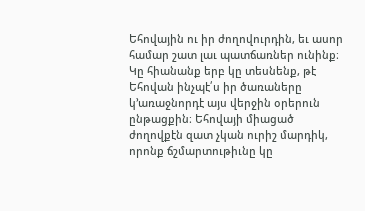Եհովային ու իր ժողովուրդին, եւ ասոր համար շատ լաւ պատճառներ ունինք։ Կը հիանանք երբ կը տեսնենք, թէ Եհովան ինչպէ՛ս իր ծառաները կ’առաջնորդէ այս վերջին օրերուն ընթացքին։ Եհովայի միացած ժողովքէն զատ չկան ուրիշ մարդիկ, որոնք ճշմարտութիւնը կը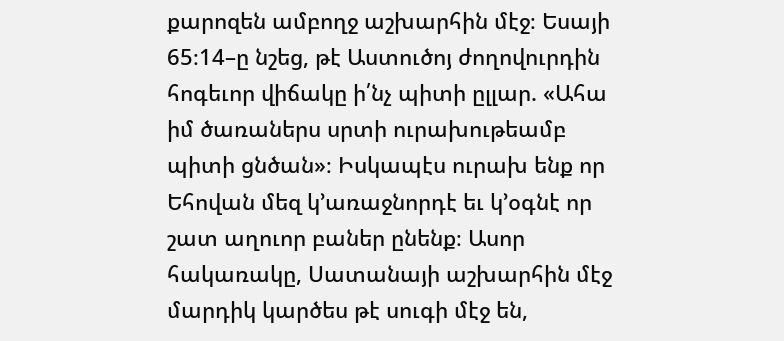քարոզեն ամբողջ աշխարհին մէջ։ Եսայի 65։14–ը նշեց, թէ Աստուծոյ ժողովուրդին հոգեւոր վիճակը ի՛նչ պիտի ըլլար. «Ահա իմ ծառաներս սրտի ուրախութեամբ պիտի ցնծան»։ Իսկապէս ուրախ ենք որ Եհովան մեզ կ’առաջնորդէ եւ կ’օգնէ որ շատ աղուոր բաներ ընենք։ Ասոր հակառակը, Սատանայի աշխարհին մէջ մարդիկ կարծես թէ սուգի մէջ են,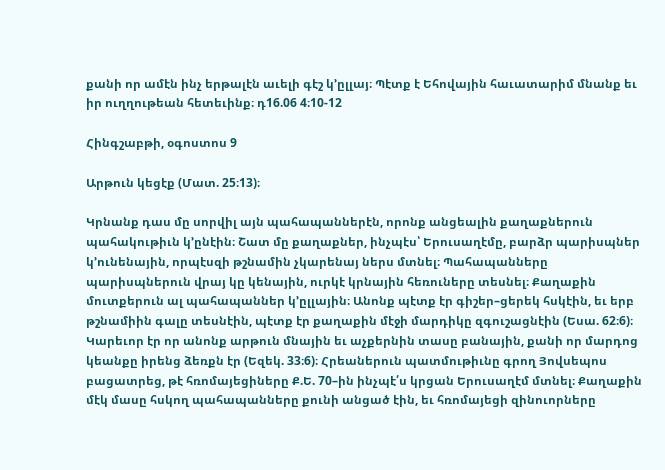քանի որ ամէն ինչ երթալէն աւելի գէշ կ’ըլլայ։ Պէտք է Եհովային հաւատարիմ մնանք եւ իր ուղղութեան հետեւինք։ դ16.06 4։10-12

Հինգշաբթի, օգոստոս 9

Արթուն կեցէք (Մատ. 25։13)։

Կրնանք դաս մը սորվիլ այն պահապաններէն, որոնք անցեալին քաղաքներուն պահակութիւն կ’ընէին։ Շատ մը քաղաքներ, ինչպէս՝ Երուսաղէմը, բարձր պարիսպներ կ’ունենային, որպէսզի թշնամին չկարենայ ներս մտնել։ Պահապանները պարիսպներուն վրայ կը կենային, ուրկէ կրնային հեռուները տեսնել։ Քաղաքին մուտքերուն ալ պահապաններ կ’ըլլային։ Անոնք պէտք էր գիշեր–ցերեկ հսկէին, եւ երբ թշնամիին գալը տեսնէին, պէտք էր քաղաքին մէջի մարդիկը զգուշացնէին (Եսա. 62։6)։ Կարեւոր էր որ անոնք արթուն մնային եւ աչքերնին տասը բանային, քանի որ մարդոց կեանքը իրենց ձեռքն էր (Եզեկ. 33։6)։ Հրեաներուն պատմութիւնը գրող Յովսեպոս բացատրեց, թէ հռոմայեցիները Ք.Ե. 70–ին ինչպէ՛ս կրցան Երուսաղէմ մտնել։ Քաղաքին մէկ մասը հսկող պահապանները քունի անցած էին, եւ հռոմայեցի զինուորները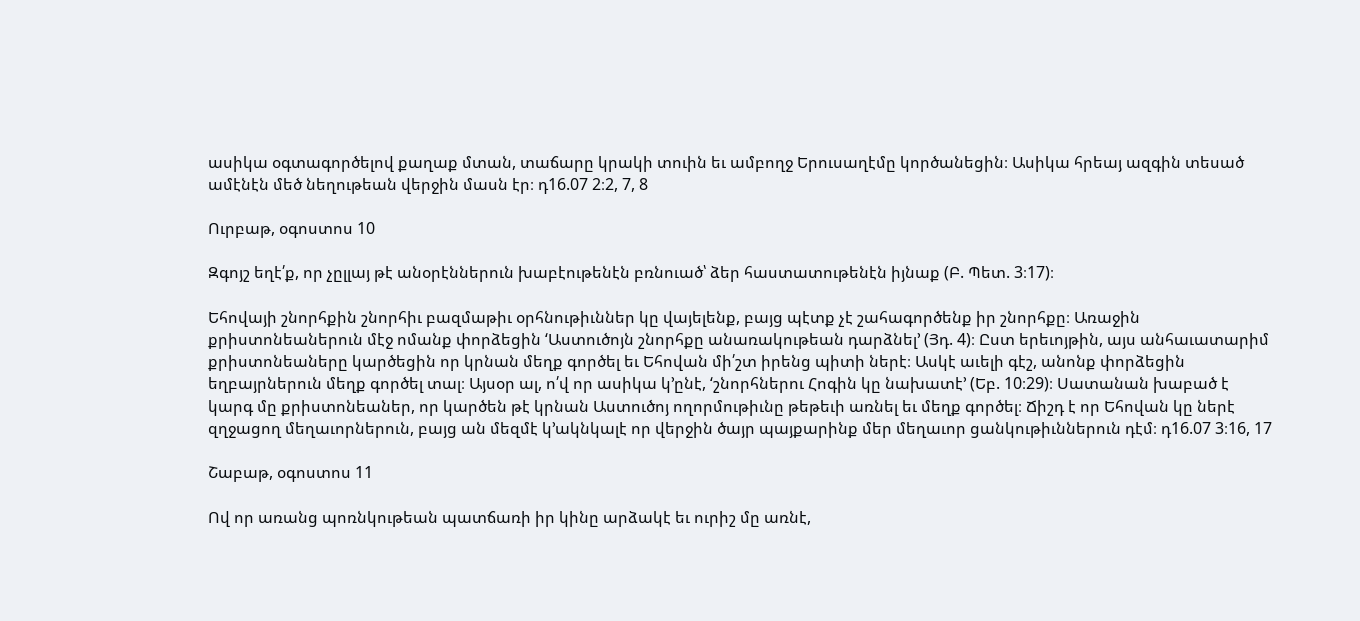ասիկա օգտագործելով քաղաք մտան, տաճարը կրակի տուին եւ ամբողջ Երուսաղէմը կործանեցին։ Ասիկա հրեայ ազգին տեսած ամէնէն մեծ նեղութեան վերջին մասն էր։ դ16.07 2։2, 7, 8

Ուրբաթ, օգոստոս 10

Զգոյշ եղէ՛ք, որ չըլլայ թէ անօրէններուն խաբէութենէն բռնուած՝ ձեր հաստատութենէն իյնաք (Բ. Պետ. 3։17)։

Եհովայի շնորհքին շնորհիւ բազմաթիւ օրհնութիւններ կը վայելենք, բայց պէտք չէ շահագործենք իր շնորհքը։ Առաջին քրիստոնեաներուն մէջ ոմանք փորձեցին ‘Աստուծոյն շնորհքը անառակութեան դարձնել’ (Յդ. 4)։ Ըստ երեւոյթին, այս անհաւատարիմ քրիստոնեաները կարծեցին որ կրնան մեղք գործել եւ Եհովան մի՛շտ իրենց պիտի ներէ։ Ասկէ աւելի գէշ, անոնք փորձեցին եղբայրներուն մեղք գործել տալ։ Այսօր ալ, ո՛վ որ ասիկա կ’ընէ, ‘շնորհներու Հոգին կը նախատէ’ (Եբ. 10։29)։ Սատանան խաբած է կարգ մը քրիստոնեաներ, որ կարծեն թէ կրնան Աստուծոյ ողորմութիւնը թեթեւի առնել եւ մեղք գործել։ Ճիշդ է որ Եհովան կը ներէ զղջացող մեղաւորներուն, բայց ան մեզմէ կ’ակնկալէ որ վերջին ծայր պայքարինք մեր մեղաւոր ցանկութիւններուն դէմ։ դ16.07 3։16, 17

Շաբաթ, օգոստոս 11

Ով որ առանց պոռնկութեան պատճառի իր կինը արձակէ եւ ուրիշ մը առնէ,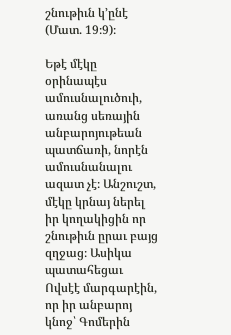շնութիւն կ’ընէ (Մատ. 19։9)։

Եթէ մէկը օրինապէս ամուսնալուծուի, առանց սեռային անբարոյութեան պատճառի, նորէն ամուսնանալու ազատ չէ։ Անշուշտ, մէկը կրնայ ներել իր կողակիցին որ շնութիւն ըրաւ բայց զղջաց։ Ասիկա պատահեցաւ Ովսէէ մարգարէին, որ իր անբարոյ կնոջ՝ Գոմերին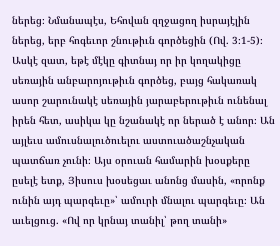ներեց։ Նմանապէս, Եհովան զղջացող իսրայէլին ներեց, երբ հոգեւոր շնութիւն գործեցին (Ով. 3։1-5)։ Ասկէ զատ, եթէ մէկը գիտնայ որ իր կողակիցը սեռային անբարոյութիւն գործեց, բայց հակառակ ասոր շարունակէ սեռային յարաբերութիւն ունենալ իրեն հետ, ասիկա կը նշանակէ որ ներած է անոր։ Ան այլեւս ամուսնալուծուելու աստուածաշնչական պատճառ չունի։ Այս օրուան համարին խօսքերը ըսելէ ետք, Յիսուս խօսեցաւ անոնց մասին, «որոնք ունին այդ պարգեւը»՝ ամուրի մնալու պարգեւը։ Ան աւելցուց. «Ով որ կրնայ տանիլ՝ թող տանի»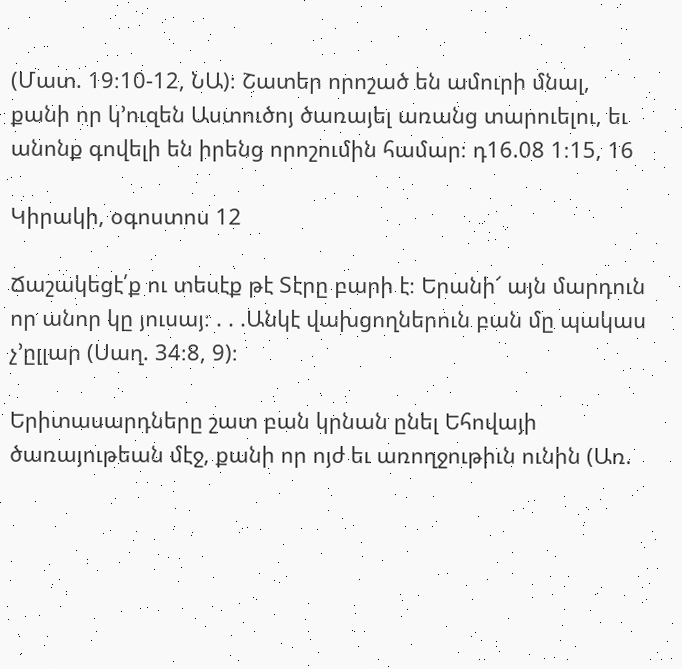(Մատ. 19։10-12, ՆԱ)։ Շատեր որոշած են ամուրի մնալ, քանի որ կ’ուզեն Աստուծոյ ծառայել առանց տարուելու, եւ անոնք գովելի են իրենց որոշումին համար։ դ16.08 1։15, 16

Կիրակի, օգոստոս 12

Ճաշակեցէ՛ք ու տեսէք թէ Տէրը բարի է։ Երանի՜ այն մարդուն որ անոր կը յուսայ։ . . .Անկէ վախցողներուն բան մը պակաս չ’ըլլար (Սաղ. 34։8, 9)։

Երիտասարդները շատ բան կրնան ընել Եհովայի ծառայութեան մէջ, քանի որ ոյժ եւ առողջութիւն ունին (Առ.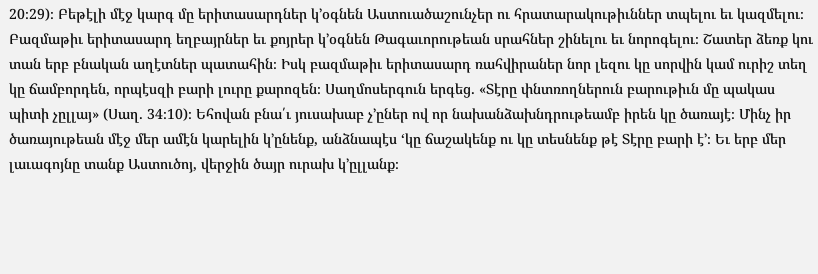20։29)։ Բեթէլի մէջ կարգ մը երիտասարդներ կ’օգնեն Աստուածաշունչեր ու հրատարակութիւններ տպելու եւ կազմելու։ Բազմաթիւ երիտասարդ եղբայրներ եւ քոյրեր կ’օգնեն Թագաւորութեան սրահներ շինելու եւ նորոգելու։ Շատեր ձեռք կու տան երբ բնական աղէտներ պատահին։ Իսկ բազմաթիւ երիտասարդ ռահվիրաներ նոր լեզու կը սորվին կամ ուրիշ տեղ կը ճամբորդեն, որպէսզի բարի լուրը քարոզեն։ Սաղմոսերգուն երգեց. «Տէրը փնտռողներուն բարութիւն մը պակաս պիտի չըլլայ» (Սաղ. 34։10)։ Եհովան բնա՛ւ յուսախաբ չ’ըներ ով որ նախանձախնդրութեամբ իրեն կը ծառայէ։ Մինչ իր ծառայութեան մէջ մեր ամէն կարելին կ’ընենք, անձնապէս ‘կը ճաշակենք ու կը տեսնենք թէ Տէրը բարի է’։ Եւ երբ մեր լաւագոյնը տանք Աստուծոյ, վերջին ծայր ուրախ կ’ըլլանք։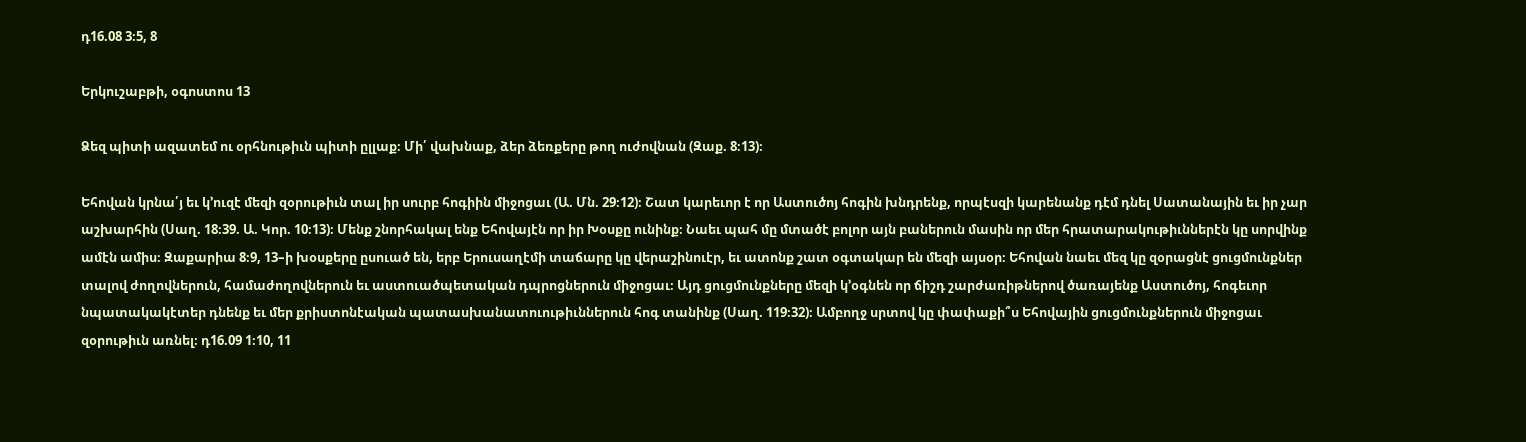դ16.08 3։5, 8

Երկուշաբթի, օգոստոս 13

Ձեզ պիտի ազատեմ ու օրհնութիւն պիտի ըլլաք։ Մի՛ վախնաք, ձեր ձեռքերը թող ուժովնան (Զաք. 8։13)։

Եհովան կրնա՛յ եւ կ’ուզէ մեզի զօրութիւն տալ իր սուրբ հոգիին միջոցաւ (Ա. Մն. 29։12)։ Շատ կարեւոր է որ Աստուծոյ հոգին խնդրենք, որպէսզի կարենանք դէմ դնել Սատանային եւ իր չար աշխարհին (Սաղ. 18։39. Ա. Կոր. 10։13)։ Մենք շնորհակալ ենք Եհովայէն որ իր Խօսքը ունինք։ Նաեւ պահ մը մտածէ բոլոր այն բաներուն մասին որ մեր հրատարակութիւններէն կը սորվինք ամէն ամիս։ Զաքարիա 8։9, 13–ի խօսքերը ըսուած են, երբ Երուսաղէմի տաճարը կը վերաշինուէր, եւ ատոնք շատ օգտակար են մեզի այսօր։ Եհովան նաեւ մեզ կը զօրացնէ ցուցմունքներ տալով ժողովներուն, համաժողովներուն եւ աստուածպետական դպրոցներուն միջոցաւ։ Այդ ցուցմունքները մեզի կ’օգնեն որ ճիշդ շարժառիթներով ծառայենք Աստուծոյ, հոգեւոր նպատակակէտեր դնենք եւ մեր քրիստոնէական պատասխանատուութիւններուն հոգ տանինք (Սաղ. 119։32)։ Ամբողջ սրտով կը փափաքի՞ս Եհովային ցուցմունքներուն միջոցաւ զօրութիւն առնել։ դ16.09 1։10, 11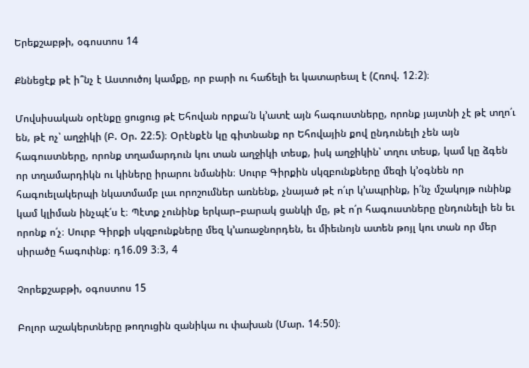Երեքշաբթի, օգոստոս 14

Քննեցէք թէ ի՞նչ է Աստուծոյ կամքը, որ բարի ու հաճելի եւ կատարեալ է (Հռով. 12։2)։

Մովսիսական օրէնքը ցուցուց թէ Եհովան որքա՛ն կ’ատէ այն հագուստները, որոնք յայտնի չէ թէ տղո՛ւ են, թէ ոչ՝ աղջիկի (Բ. Օր. 22։5)։ Օրէնքէն կը գիտնանք որ Եհովային քով ընդունելի չեն այն հագուստները, որոնք տղամարդուն կու տան աղջիկի տեսք, իսկ աղջիկին՝ տղու տեսք, կամ կը ձգեն որ տղամարդիկն ու կիները իրարու նմանին։ Սուրբ Գիրքին սկզբունքները մեզի կ’օգնեն որ հագուելակերպի նկատմամբ լաւ որոշումներ առնենք, չնայած թէ ո՛ւր կ’ապրինք, ի՛նչ մշակոյթ ունինք կամ կլիման ինչպէ՛ս է։ Պէտք չունինք երկար–բարակ ցանկի մը, թէ ո՛ր հագուստները ընդունելի են եւ որոնք ո՛չ։ Սուրբ Գիրքի սկզբունքները մեզ կ’առաջնորդեն, եւ միեւնոյն ատեն թոյլ կու տան որ մեր սիրածը հագուինք։ դ16.09 3։3, 4

Չորեքշաբթի, օգոստոս 15

Բոլոր աշակերտները թողուցին զանիկա ու փախան (Մար. 14։50)։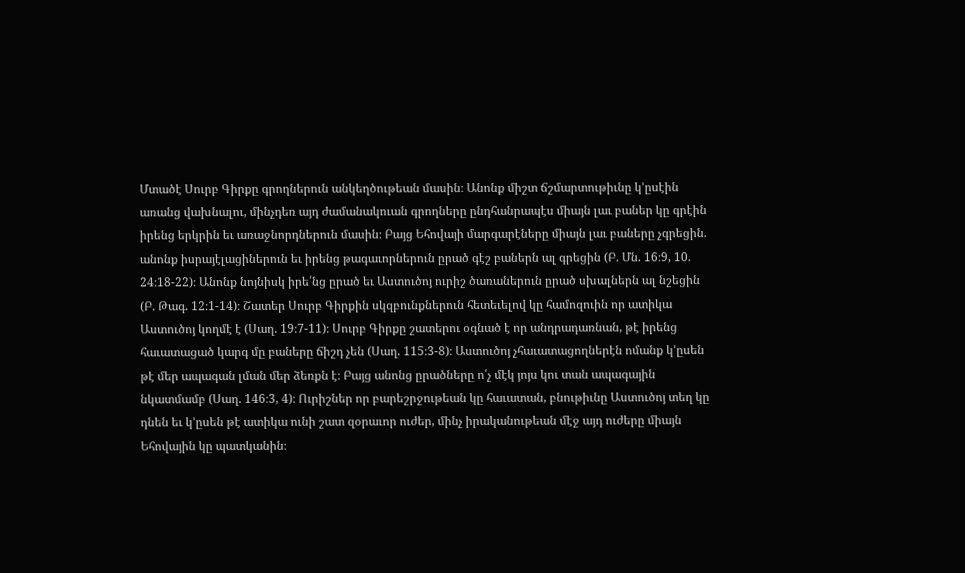Մտածէ Սուրբ Գիրքը գրողներուն անկեղծութեան մասին։ Անոնք միշտ ճշմարտութիւնը կ’ըսէին առանց վախնալու, մինչդեռ այդ ժամանակուան գրողները ընդհանրապէս միայն լաւ բաներ կը գրէին իրենց երկրին եւ առաջնորդներուն մասին։ Բայց Եհովայի մարգարէները միայն լաւ բաները չգրեցին. անոնք իսրայէլացիներուն եւ իրենց թագաւորներուն ըրած գէշ բաներն ալ գրեցին (Բ. Մն. 16։9, 10. 24։18-22)։ Անոնք նոյնիսկ իրե՛նց ըրած եւ Աստուծոյ ուրիշ ծառաներուն ըրած սխալներն ալ նշեցին (Բ. Թագ. 12։1-14)։ Շատեր Սուրբ Գիրքին սկզբունքներուն հետեւելով կը համոզուին որ ատիկա Աստուծոյ կողմէ է (Սաղ. 19։7-11)։ Սուրբ Գիրքը շատերու օգնած է որ անդրադառնան, թէ իրենց հաւատացած կարգ մը բաները ճիշդ չեն (Սաղ. 115։3-8)։ Աստուծոյ չհաւատացողներէն ոմանք կ’ըսեն թէ մեր ապագան լման մեր ձեռքն է։ Բայց անոնց ըրածները ո՛չ մէկ յոյս կու տան ապագային նկատմամբ (Սաղ. 146։3, 4)։ Ուրիշներ որ բարեշրջութեան կը հաւատան, բնութիւնը Աստուծոյ տեղ կը դնեն եւ կ’ըսեն թէ ատիկա ունի շատ զօրաւոր ուժեր, մինչ իրականութեան մէջ այդ ուժերը միայն Եհովային կը պատկանին։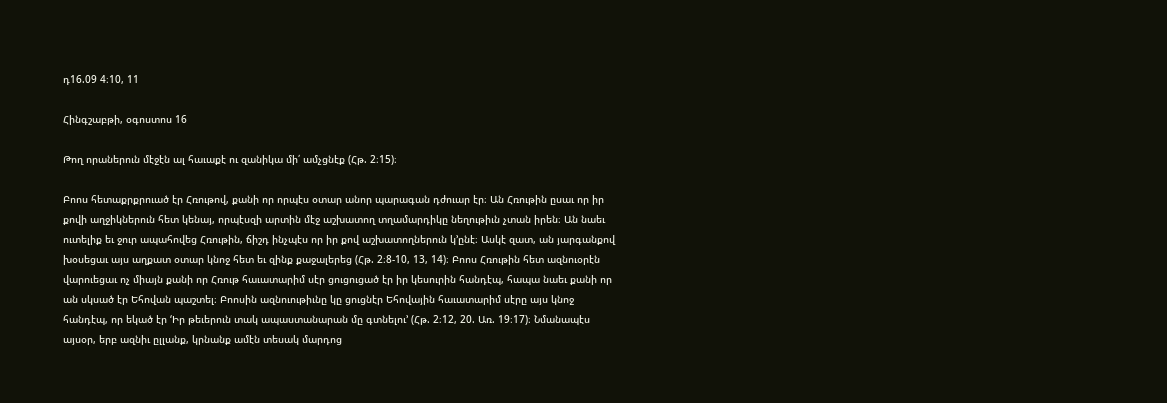դ16.09 4։10, 11

Հինգշաբթի, օգոստոս 16

Թող որաներուն մէջէն ալ հաւաքէ ու զանիկա մի՛ ամչցնէք (Հթ. 2։15)։

Բոոս հետաքրքրուած էր Հռութով, քանի որ որպէս օտար անոր պարագան դժուար էր։ Ան Հռութին ըսաւ որ իր քովի աղջիկներուն հետ կենայ, որպէսզի արտին մէջ աշխատող տղամարդիկը նեղութիւն չտան իրեն։ Ան նաեւ ուտելիք եւ ջուր ապահովեց Հռութին, ճիշդ ինչպէս որ իր քով աշխատողներուն կ’ընէ։ Ասկէ զատ, ան յարգանքով խօսեցաւ այս աղքատ օտար կնոջ հետ եւ զինք քաջալերեց (Հթ. 2։8-10, 13, 14)։ Բոոս Հռութին հետ ազնուօրէն վարուեցաւ ոչ միայն քանի որ Հռութ հաւատարիմ սէր ցուցուցած էր իր կեսուրին հանդէպ, հապա նաեւ քանի որ ան սկսած էր Եհովան պաշտել։ Բոոսին ազնուութիւնը կը ցուցնէր Եհովային հաւատարիմ սէրը այս կնոջ հանդէպ, որ եկած էր ‘Իր թեւերուն տակ ապաստանարան մը գտնելու’ (Հթ. 2։12, 20. Առ. 19։17)։ Նմանապէս այսօր, երբ ազնիւ ըլլանք, կրնանք ամէն տեսակ մարդոց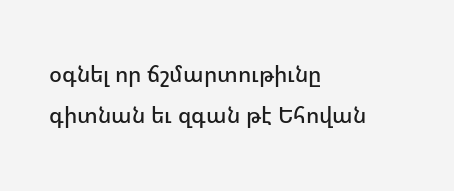օգնել որ ճշմարտութիւնը գիտնան եւ զգան թէ Եհովան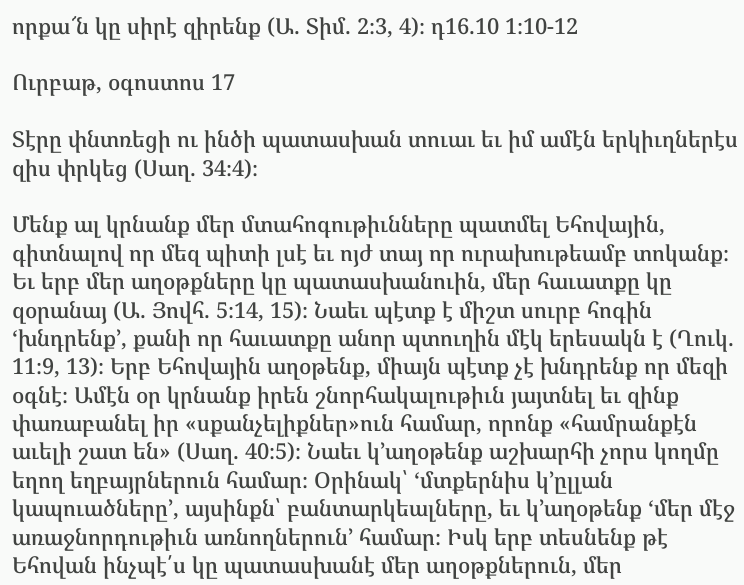որքա՜ն կը սիրէ զիրենք (Ա. Տիմ. 2։3, 4)։ դ16.10 1։10-12

Ուրբաթ, օգոստոս 17

Տէրը փնտռեցի ու ինծի պատասխան տուաւ եւ իմ ամէն երկիւղներէս զիս փրկեց (Սաղ. 34։4)։

Մենք ալ կրնանք մեր մտահոգութիւնները պատմել Եհովային, գիտնալով որ մեզ պիտի լսէ եւ ոյժ տայ որ ուրախութեամբ տոկանք։ Եւ երբ մեր աղօթքները կը պատասխանուին, մեր հաւատքը կը զօրանայ (Ա. Յովհ. 5։14, 15)։ Նաեւ պէտք է միշտ սուրբ հոգին ‘խնդրենք’, քանի որ հաւատքը անոր պտուղին մէկ երեսակն է (Ղուկ. 11։9, 13)։ Երբ Եհովային աղօթենք, միայն պէտք չէ խնդրենք որ մեզի օգնէ։ Ամէն օր կրնանք իրեն շնորհակալութիւն յայտնել եւ զինք փառաբանել իր «սքանչելիքներ»ուն համար, որոնք «համրանքէն աւելի շատ են» (Սաղ. 40։5)։ Նաեւ կ’աղօթենք աշխարհի չորս կողմը եղող եղբայրներուն համար։ Օրինակ՝ ‘մտքերնիս կ’ըլլան կապուածները’, այսինքն՝ բանտարկեալները, եւ կ’աղօթենք ‘մեր մէջ առաջնորդութիւն առնողներուն’ համար։ Իսկ երբ տեսնենք թէ Եհովան ինչպէ՛ս կը պատասխանէ մեր աղօթքներուն, մեր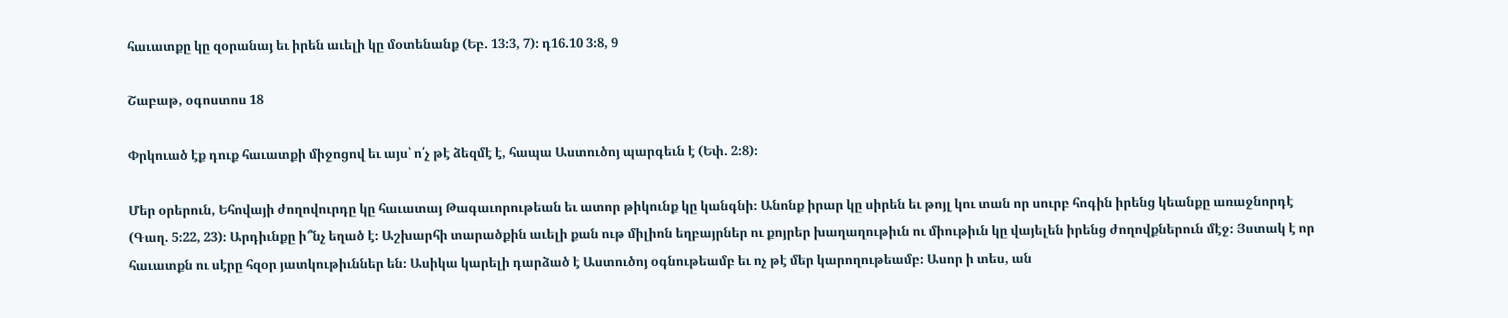հաւատքը կը զօրանայ եւ իրեն աւելի կը մօտենանք (Եբ. 13։3, 7)։ դ16.10 3։8, 9

Շաբաթ, օգոստոս 18

Փրկուած էք դուք հաւատքի միջոցով եւ այս՝ ո՛չ թէ ձեզմէ է, հապա Աստուծոյ պարգեւն է (Եփ. 2։8)։

Մեր օրերուն, Եհովայի ժողովուրդը կը հաւատայ Թագաւորութեան եւ ատոր թիկունք կը կանգնի։ Անոնք իրար կը սիրեն եւ թոյլ կու տան որ սուրբ հոգին իրենց կեանքը առաջնորդէ (Գաղ. 5։22, 23)։ Արդիւնքը ի՞նչ եղած է։ Աշխարհի տարածքին աւելի քան ութ միլիոն եղբայրներ ու քոյրեր խաղաղութիւն ու միութիւն կը վայելեն իրենց ժողովքներուն մէջ։ Յստակ է որ հաւատքն ու սէրը հզօր յատկութիւններ են։ Ասիկա կարելի դարձած է Աստուծոյ օգնութեամբ եւ ոչ թէ մեր կարողութեամբ։ Ասոր ի տես, ան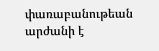փառաբանութեան արժանի է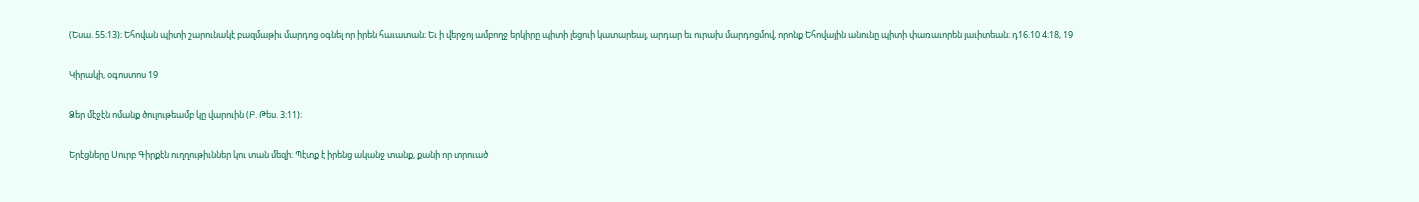(Եսա. 55։13)։ Եհովան պիտի շարունակէ բազմաթիւ մարդոց օգնել որ իրեն հաւատան։ Եւ ի վերջոյ ամբողջ երկիրը պիտի լեցուի կատարեալ, արդար եւ ուրախ մարդոցմով, որոնք Եհովային անունը պիտի փառաւորեն յաւիտեան։ դ16.10 4։18, 19

Կիրակի, օգոստոս 19

Ձեր մէջէն ոմանք ծուլութեամբ կը վարուին (Բ. Թես. 3։11)։

Երէցները Սուրբ Գիրքէն ուղղութիւններ կու տան մեզի։ Պէտք է իրենց ականջ տանք, քանի որ տրուած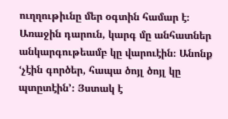ուղղութիւնը մեր օգտին համար է։ Առաջին դարուն, կարգ մը անհատներ անկարգութեամբ կը վարուէին։ Անոնք ‘չէին գործեր, հապա ծոյլ ծոյլ կը պտըտէին’։ Յստակ է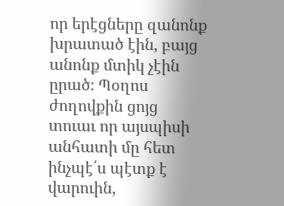որ երէցները զանոնք խրատած էին, բայց անոնք մտիկ չէին ըրած։ Պօղոս ժողովքին ցոյց տուաւ որ այսպիսի անհատի մը հետ ինչպէ՛ս պէտք է վարուին,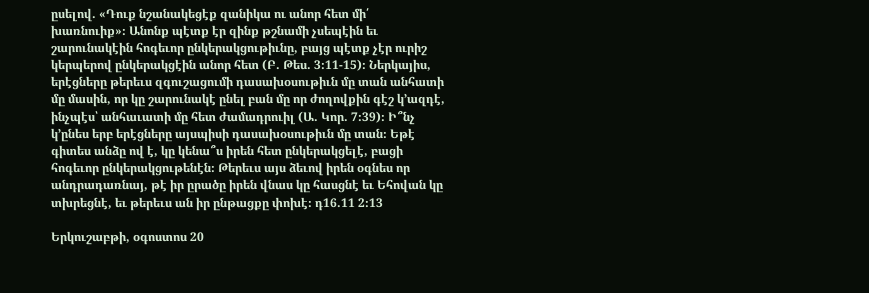ըսելով. «Դուք նշանակեցէք զանիկա ու անոր հետ մի՛ խառնուիք»։ Անոնք պէտք էր զինք թշնամի չսեպէին եւ շարունակէին հոգեւոր ընկերակցութիւնը, բայց պէտք չէր ուրիշ կերպերով ընկերակցէին անոր հետ (Բ. Թես. 3։11-15)։ Ներկայիս, երէցները թերեւս զգուշացումի դասախօսութիւն մը տան անհատի մը մասին, որ կը շարունակէ ընել բան մը որ ժողովքին գէշ կ’ազդէ, ինչպէս՝ անհաւատի մը հետ ժամադրուիլ (Ա. Կոր. 7։39)։ Ի՞նչ կ’ընես երբ երէցները այսպիսի դասախօսութիւն մը տան։ Եթէ գիտես անձը ով է, կը կենա՞ս իրեն հետ ընկերակցելէ, բացի հոգեւոր ընկերակցութենէն։ Թերեւս այս ձեւով իրեն օգնես որ անդրադառնայ, թէ իր ըրածը իրեն վնաս կը հասցնէ եւ Եհովան կը տխրեցնէ, եւ թերեւս ան իր ընթացքը փոխէ։ դ16.11 2։13

Երկուշաբթի, օգոստոս 20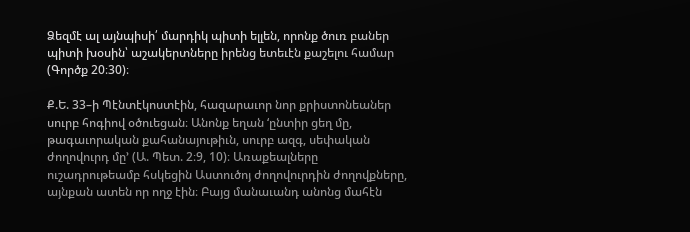Ձեզմէ ալ այնպիսի՛ մարդիկ պիտի ելլեն, որոնք ծուռ բաներ պիտի խօսին՝ աշակերտները իրենց ետեւէն քաշելու համար (Գործք 20։30)։

Ք.Ե. 33–ի Պէնտէկոստէին, հազարաւոր նոր քրիստոնեաներ սուրբ հոգիով օծուեցան։ Անոնք եղան ‘ընտիր ցեղ մը, թագաւորական քահանայութիւն, սուրբ ազգ, սեփական ժողովուրդ մը’ (Ա. Պետ. 2։9, 10)։ Առաքեալները ուշադրութեամբ հսկեցին Աստուծոյ ժողովուրդին ժողովքները, այնքան ատեն որ ողջ էին։ Բայց մանաւանդ անոնց մահէն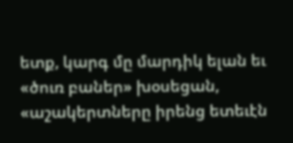ետք, կարգ մը մարդիկ ելան եւ «ծուռ բաներ» խօսեցան, «աշակերտները իրենց ետեւէն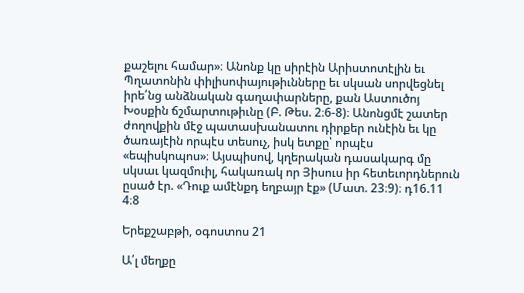քաշելու համար»։ Անոնք կը սիրէին Արիստոտէլին եւ Պղատոնին փիլիսոփայութիւնները եւ սկսան սորվեցնել իրե՛նց անձնական գաղափարները, քան Աստուծոյ Խօսքին ճշմարտութիւնը (Բ. Թես. 2։6-8)։ Անոնցմէ շատեր ժողովքին մէջ պատասխանատու դիրքեր ունէին եւ կը ծառայէին որպէս տեսուչ, իսկ ետքը՝ որպէս «եպիսկոպոս»։ Այսպիսով, կղերական դասակարգ մը սկսաւ կազմուիլ, հակառակ որ Յիսուս իր հետեւորդներուն ըսած էր. «Դուք ամէնքդ եղբայր էք» (Մատ. 23։9)։ դ16.11 4։8

Երեքշաբթի, օգոստոս 21

Ա՛լ մեղքը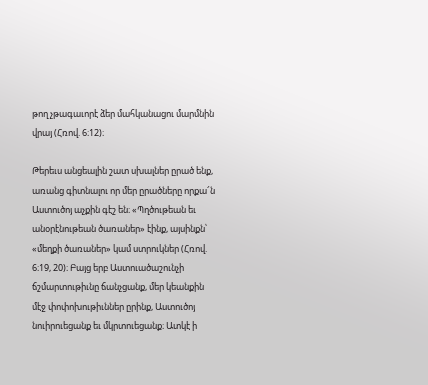թող չթագաւորէ ձեր մահկանացու մարմնին վրայ (Հռով. 6։12)։

Թերեւս անցեալին շատ սխալներ ըրած ենք, առանց գիտնալու որ մեր ըրածները որքա՜ն Աստուծոյ աչքին գէշ են։ «Պղծութեան եւ անօրէնութեան ծառաներ» էինք, այսինքն՝ «մեղքի ծառաներ» կամ ստրուկներ (Հռով. 6։19, 20)։ Բայց երբ Աստուածաշունչի ճշմարտութիւնը ճանչցանք, մեր կեանքին մէջ փոփոխութիւններ ըրինք, Աստուծոյ նուիրուեցանք եւ մկրտուեցանք։ Ատկէ ի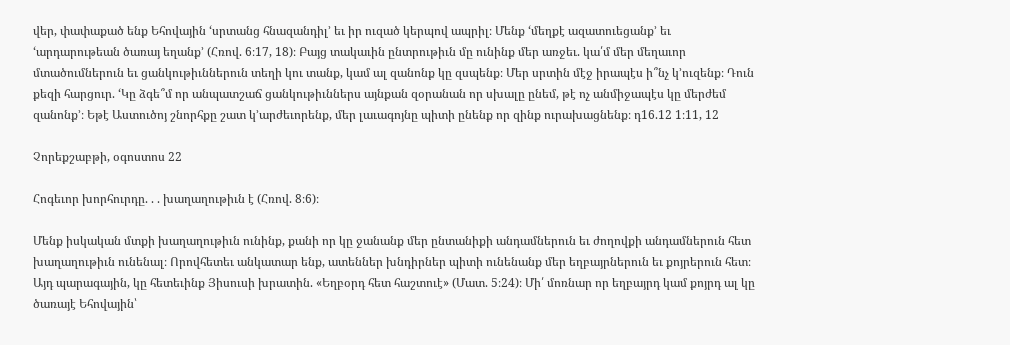վեր, փափաքած ենք Եհովային ‘սրտանց հնազանդիլ’ եւ իր ուզած կերպով ապրիլ։ Մենք ‘մեղքէ ազատուեցանք’ եւ ‘արդարութեան ծառայ եղանք’ (Հռով. 6։17, 18)։ Բայց տակաւին ընտրութիւն մը ունինք մեր առջեւ. կա՛մ մեր մեղաւոր մտածումներուն եւ ցանկութիւններուն տեղի կու տանք, կամ ալ զանոնք կը զսպենք։ Մեր սրտին մէջ իրապէս ի՞նչ կ’ուզենք։ Դուն քեզի հարցուր. ‘Կը ձգե՞մ որ անպատշաճ ցանկութիւններս այնքան զօրանան որ սխալը ընեմ, թէ ոչ անմիջապէս կը մերժեմ զանոնք’։ Եթէ Աստուծոյ շնորհքը շատ կ’արժեւորենք, մեր լաւագոյնը պիտի ընենք որ զինք ուրախացնենք։ դ16.12 1։11, 12

Չորեքշաբթի, օգոստոս 22

Հոգեւոր խորհուրդը. . . խաղաղութիւն է (Հռով. 8։6)։

Մենք իսկական մտքի խաղաղութիւն ունինք, քանի որ կը ջանանք մեր ընտանիքի անդամներուն եւ ժողովքի անդամներուն հետ խաղաղութիւն ունենալ։ Որովհետեւ անկատար ենք, ատեններ խնդիրներ պիտի ունենանք մեր եղբայրներուն եւ քոյրերուն հետ։ Այդ պարագային, կը հետեւինք Յիսուսի խրատին. «Եղբօրդ հետ հաշտուէ» (Մատ. 5։24)։ Մի՛ մոռնար որ եղբայրդ կամ քոյրդ ալ կը ծառայէ Եհովային՝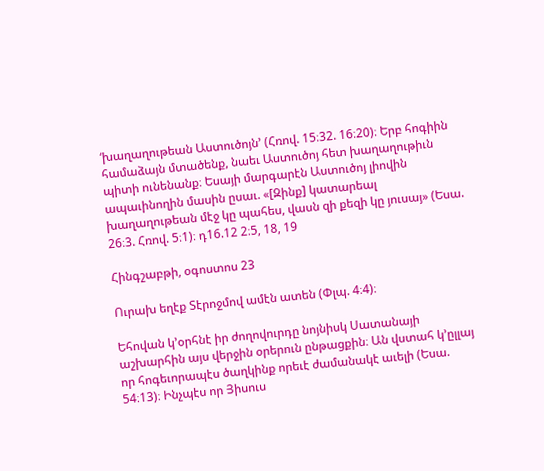‘խաղաղութեան Աստուծոյն’ (Հռով. 15։32. 16։20)։ Երբ հոգիին համաձայն մտածենք, նաեւ Աստուծոյ հետ խաղաղութիւն պիտի ունենանք։ Եսայի մարգարէն Աստուծոյ լիովին ապաւինողին մասին ըսաւ. «[Զինք] կատարեալ խաղաղութեան մէջ կը պահես, վասն զի քեզի կը յուսայ» (Եսա. 26։3. Հռով. 5։1)։ դ16.12 2։5, 18, 19

Հինգշաբթի, օգոստոս 23

Ուրախ եղէք Տէրոջմով ամէն ատեն (Փլպ. 4։4)։

Եհովան կ’օրհնէ իր ժողովուրդը նոյնիսկ Սատանայի աշխարհին այս վերջին օրերուն ընթացքին։ Ան վստահ կ’ըլլայ որ հոգեւորապէս ծաղկինք որեւէ ժամանակէ աւելի (Եսա. 54։13)։ Ինչպէս որ Յիսուս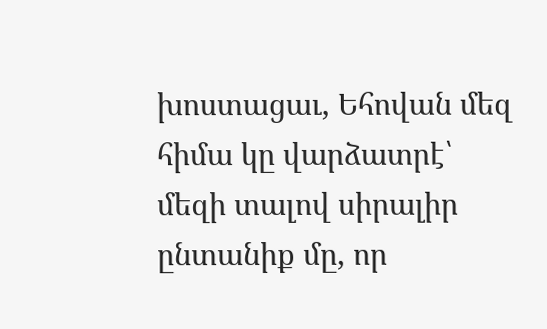խոստացաւ, Եհովան մեզ հիմա կը վարձատրէ՝ մեզի տալով սիրալիր ընտանիք մը, որ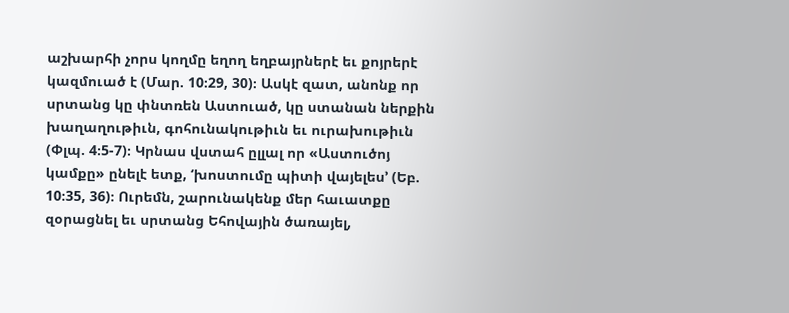աշխարհի չորս կողմը եղող եղբայրներէ եւ քոյրերէ կազմուած է (Մար. 10։29, 30)։ Ասկէ զատ, անոնք որ սրտանց կը փնտռեն Աստուած, կը ստանան ներքին խաղաղութիւն, գոհունակութիւն եւ ուրախութիւն (Փլպ. 4։5-7)։ Կրնաս վստահ ըլլալ որ «Աստուծոյ կամքը» ընելէ ետք, ‘խոստումը պիտի վայելես’ (Եբ. 10։35, 36)։ Ուրեմն, շարունակենք մեր հաւատքը զօրացնել եւ սրտանց Եհովային ծառայել,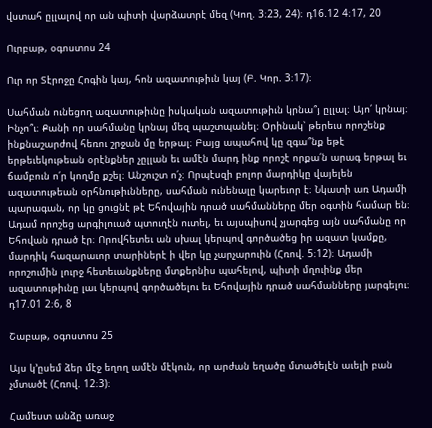վստահ ըլլալով որ ան պիտի վարձատրէ մեզ (Կող. 3։23, 24)։ դ16.12 4։17, 20

Ուրբաթ, օգոստոս 24

Ուր որ Տէրոջը Հոգին կայ, հոն ազատութիւն կայ (Բ. Կոր. 3։17)։

Սահման ունեցող ազատութիւնը իսկական ազատութիւն կրնա՞յ ըլլալ։ Այո՛ կրնայ։ Ինչո՞ւ։ Քանի որ սահմանը կրնայ մեզ պաշտպանել։ Օրինակ՝ թերեւս որոշենք ինքնաշարժով հեռու շրջան մը երթալ։ Բայց ապահով կը զգա՞նք եթէ երթեւեկութեան օրէնքներ չըլլան եւ ամէն մարդ ինք որոշէ որքա՛ն արագ երթալ եւ ճամբուն ո՛ր կողմը քշել։ Անշուշտ ո՛չ։ Որպէսզի բոլոր մարդիկը վայելեն ազատութեան օրհնութիւնները, սահման ունենալը կարեւոր է։ Նկատի առ Ադամի պարագան, որ կը ցուցնէ թէ Եհովային դրած սահմանները մեր օգտին համար են։ Ադամ որոշեց արգիլուած պտուղէն ուտել, եւ այսպիսով չյարգեց այն սահմանը որ Եհովան դրած էր։ Որովհետեւ ան սխալ կերպով գործածեց իր ազատ կամքը, մարդիկ հազարաւոր տարիներէ ի վեր կը չարչարուին (Հռով. 5։12)։ Ադամի որոշումին լուրջ հետեւանքները մտքերնիս պահելով, պիտի մղուինք մեր ազատութիւնը լաւ կերպով գործածելու եւ Եհովային դրած սահմանները յարգելու։ դ17.01 2։6, 8

Շաբաթ, օգոստոս 25

Այս կ’ըսեմ ձեր մէջ եղող ամէն մէկուն, որ արժան եղածը մտածելէն աւելի բան չմտածէ (Հռով. 12։3)։

Համեստ անձը առաջ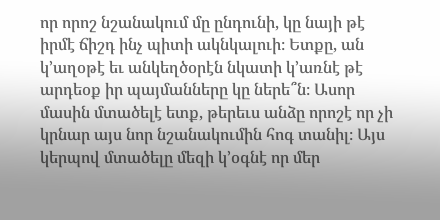որ որոշ նշանակում մը ընդունի, կը նայի թէ իրմէ ճիշդ ինչ պիտի ակնկալուի։ Ետքը, ան կ’աղօթէ եւ անկեղծօրէն նկատի կ’առնէ թէ արդեօք իր պայմանները կը ներե՞ն։ Ասոր մասին մտածելէ ետք, թերեւս անձը որոշէ որ չի կրնար այս նոր նշանակումին հոգ տանիլ։ Այս կերպով մտածելը մեզի կ’օգնէ որ մեր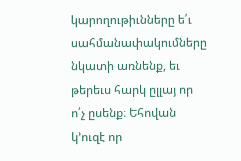կարողութիւնները ե՛ւ սահմանափակումները նկատի առնենք, եւ թերեւս հարկ ըլլայ որ ո՛չ ըսենք։ Եհովան կ’ուզէ որ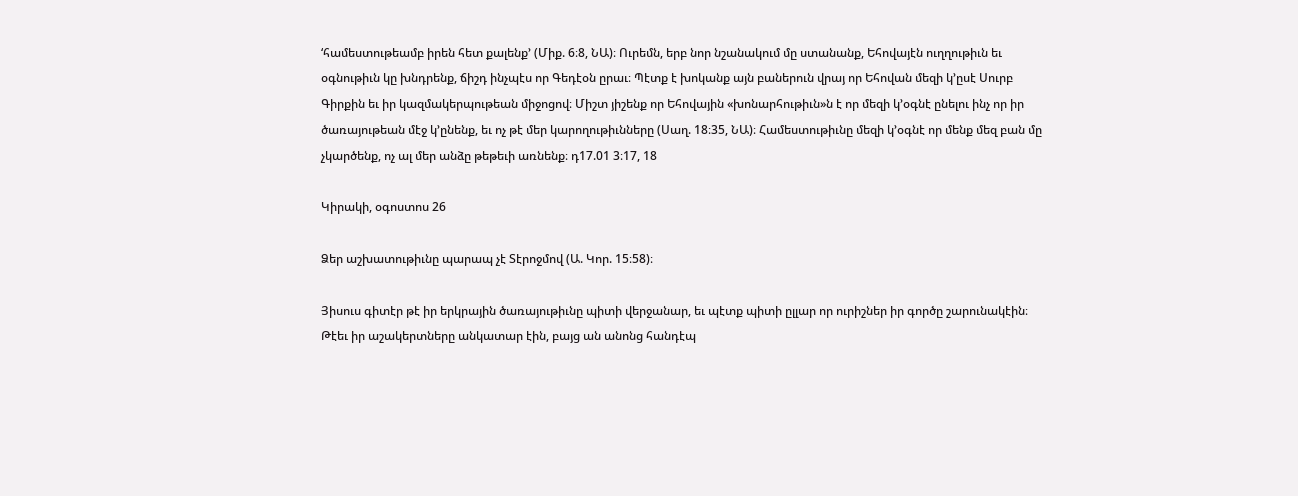‘համեստութեամբ իրեն հետ քալենք’ (Միք. 6։8, ՆԱ)։ Ուրեմն, երբ նոր նշանակում մը ստանանք, Եհովայէն ուղղութիւն եւ օգնութիւն կը խնդրենք, ճիշդ ինչպէս որ Գեդէօն ըրաւ։ Պէտք է խոկանք այն բաներուն վրայ որ Եհովան մեզի կ’ըսէ Սուրբ Գիրքին եւ իր կազմակերպութեան միջոցով։ Միշտ յիշենք որ Եհովային «խոնարհութիւն»ն է որ մեզի կ’օգնէ ընելու ինչ որ իր ծառայութեան մէջ կ’ընենք, եւ ոչ թէ մեր կարողութիւնները (Սաղ. 18։35, ՆԱ)։ Համեստութիւնը մեզի կ’օգնէ որ մենք մեզ բան մը չկարծենք, ոչ ալ մեր անձը թեթեւի առնենք։ դ17.01 3։17, 18

Կիրակի, օգոստոս 26

Ձեր աշխատութիւնը պարապ չէ Տէրոջմով (Ա. Կոր. 15։58)։

Յիսուս գիտէր թէ իր երկրային ծառայութիւնը պիտի վերջանար, եւ պէտք պիտի ըլլար որ ուրիշներ իր գործը շարունակէին։ Թէեւ իր աշակերտները անկատար էին, բայց ան անոնց հանդէպ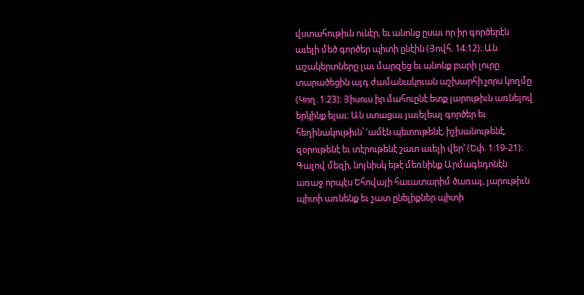վստահութիւն ունէր, եւ անոնց ըսաւ որ իր գործերէն աւելի մեծ գործեր պիտի ընէին (Յովհ. 14։12)։ Ան աշակերտները լաւ մարզեց եւ անոնք բարի լուրը տարածեցին այդ ժամանակուան աշխարհի չորս կողմը (Կող. 1։23)։ Յիսուս իր մահուընէ ետք յարութիւն առնելով երկինք ելաւ։ Ան ստացաւ յաւելեալ գործեր եւ հեղինակութիւն՝ ‘ամէն պետութենէ, իշխանութենէ, զօրութենէ եւ տէրութենէ շատ աւելի վեր’ (Եփ. 1։19-21)։ Գալով մեզի, նոյնիսկ եթէ մեռնինք Արմագեդոնէն առաջ որպէս Եհովայի հաւատարիմ ծառայ, յարութիւն պիտի առնենք եւ շատ ընելիքներ պիտի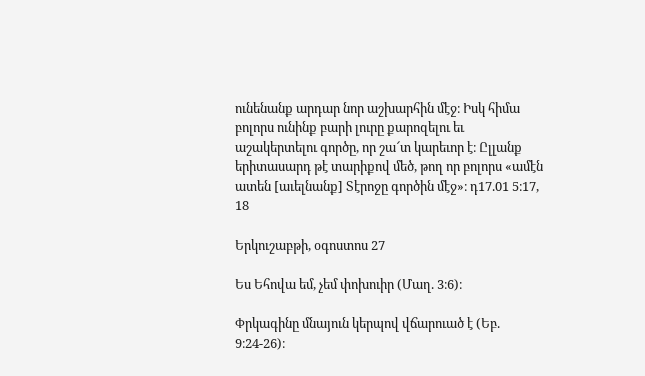ունենանք արդար նոր աշխարհին մէջ։ Իսկ հիմա բոլորս ունինք բարի լուրը քարոզելու եւ աշակերտելու գործը, որ շա՜տ կարեւոր է։ Ըլլանք երիտասարդ թէ տարիքով մեծ, թող որ բոլորս «ամէն ատեն [աւելնանք] Տէրոջը գործին մէջ»։ դ17.01 5։17, 18

Երկուշաբթի, օգոստոս 27

Ես Եհովա եմ, չեմ փոխուիր (Մաղ. 3։6)։

Փրկագինը մնայուն կերպով վճարուած է (Եբ. 9։24-26)։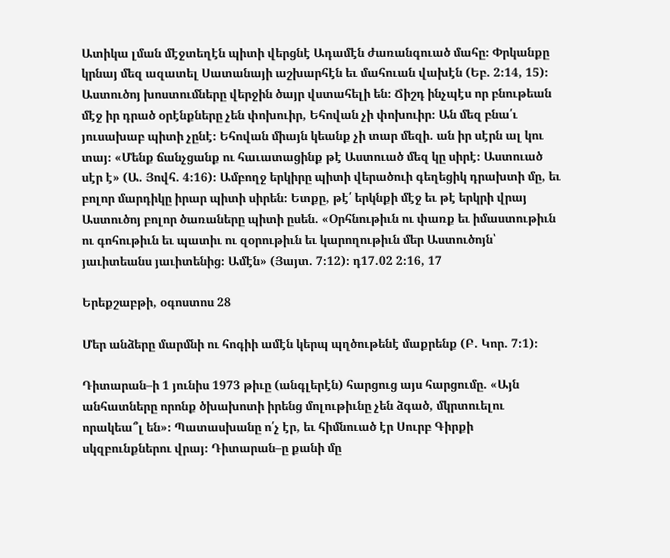Ատիկա լման մէջտեղէն պիտի վերցնէ Ադամէն ժառանգուած մահը։ Փրկանքը կրնայ մեզ ազատել Սատանայի աշխարհէն եւ մահուան վախէն (Եբ. 2։14, 15)։ Աստուծոյ խոստումները վերջին ծայր վստահելի են։ Ճիշդ ինչպէս որ բնութեան մէջ իր դրած օրէնքները չեն փոխուիր, Եհովան չի փոխուիր։ Ան մեզ բնա՛ւ յուսախաբ պիտի չընէ։ Եհովան միայն կեանք չի տար մեզի. ան իր սէրն ալ կու տայ։ «Մենք ճանչցանք ու հաւատացինք թէ Աստուած մեզ կը սիրէ։ Աստուած սէր է» (Ա. Յովհ. 4։16)։ Ամբողջ երկիրը պիտի վերածուի գեղեցիկ դրախտի մը, եւ բոլոր մարդիկը իրար պիտի սիրեն։ Ետքը, թէ՛ երկնքի մէջ եւ թէ երկրի վրայ Աստուծոյ բոլոր ծառաները պիտի ըսեն. «Օրհնութիւն ու փառք եւ իմաստութիւն ու գոհութիւն եւ պատիւ ու զօրութիւն եւ կարողութիւն մեր Աստուծոյն՝ յաւիտեանս յաւիտենից։ Ամէն» (Յայտ. 7։12)։ դ17.02 2։16, 17

Երեքշաբթի, օգոստոս 28

Մեր անձերը մարմնի ու հոգիի ամէն կերպ պղծութենէ մաքրենք (Բ. Կոր. 7։1)։

Դիտարան–ի 1 յունիս 1973 թիւը (անգլերէն) հարցուց այս հարցումը. «Այն անհատները որոնք ծխախոտի իրենց մոլութիւնը չեն ձգած, մկրտուելու որակեա՞լ են»։ Պատասխանը ո՛չ էր, եւ հիմնուած էր Սուրբ Գիրքի սկզբունքներու վրայ։ Դիտարան–ը քանի մը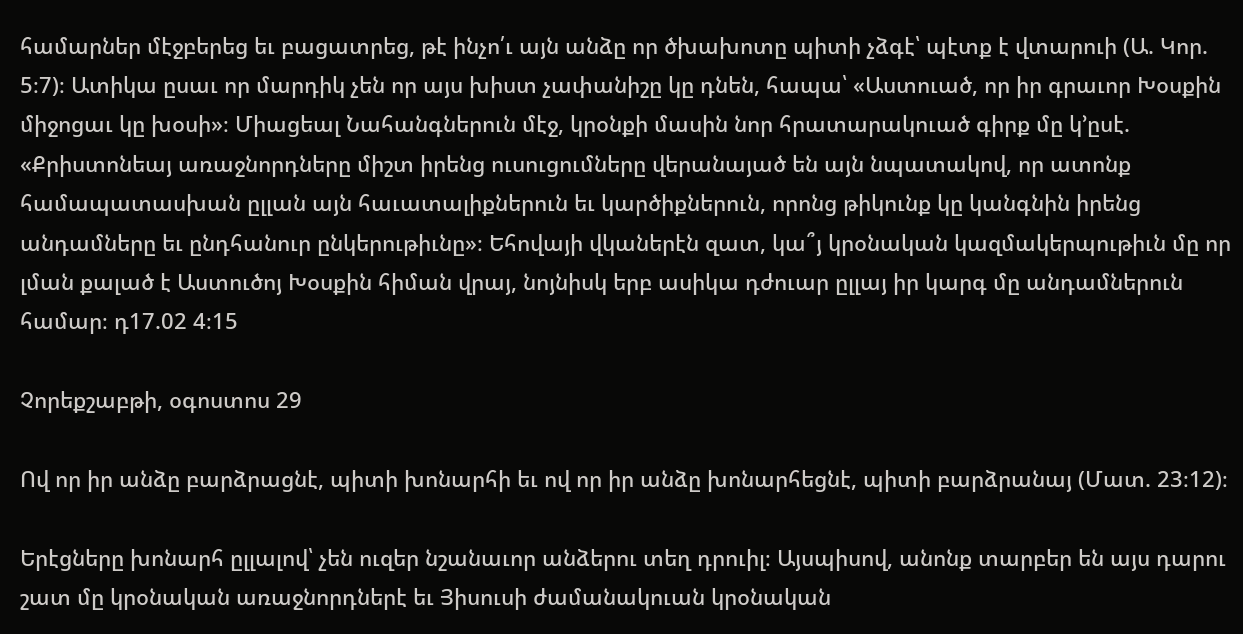համարներ մէջբերեց եւ բացատրեց, թէ ինչո՛ւ այն անձը որ ծխախոտը պիտի չձգէ՝ պէտք է վտարուի (Ա. Կոր. 5։7)։ Ատիկա ըսաւ որ մարդիկ չեն որ այս խիստ չափանիշը կը դնեն, հապա՝ «Աստուած, որ իր գրաւոր Խօսքին միջոցաւ կը խօսի»։ Միացեալ Նահանգներուն մէջ, կրօնքի մասին նոր հրատարակուած գիրք մը կ’ըսէ. «Քրիստոնեայ առաջնորդները միշտ իրենց ուսուցումները վերանայած են այն նպատակով, որ ատոնք համապատասխան ըլլան այն հաւատալիքներուն եւ կարծիքներուն, որոնց թիկունք կը կանգնին իրենց անդամները եւ ընդհանուր ընկերութիւնը»։ Եհովայի վկաներէն զատ, կա՞յ կրօնական կազմակերպութիւն մը որ լման քալած է Աստուծոյ Խօսքին հիման վրայ, նոյնիսկ երբ ասիկա դժուար ըլլայ իր կարգ մը անդամներուն համար։ դ17.02 4։15

Չորեքշաբթի, օգոստոս 29

Ով որ իր անձը բարձրացնէ, պիտի խոնարհի եւ ով որ իր անձը խոնարհեցնէ, պիտի բարձրանայ (Մատ. 23։12)։

Երէցները խոնարհ ըլլալով՝ չեն ուզեր նշանաւոր անձերու տեղ դրուիլ։ Այսպիսով, անոնք տարբեր են այս դարու շատ մը կրօնական առաջնորդներէ եւ Յիսուսի ժամանակուան կրօնական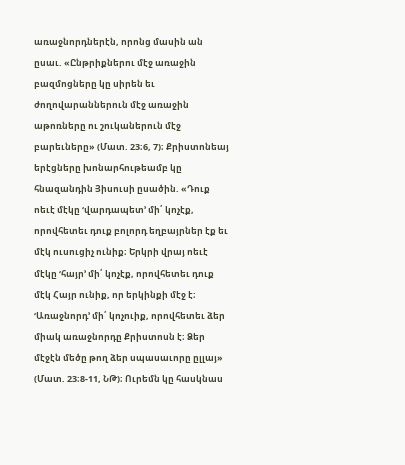առաջնորդներէն, որոնց մասին ան ըսաւ. «Ընթրիքներու մէջ առաջին բազմոցները կը սիրեն եւ ժողովարաններուն մէջ առաջին աթոռները ու շուկաներուն մէջ բարեւները» (Մատ. 23։6, 7)։ Քրիստոնեայ երէցները խոնարհութեամբ կը հնազանդին Յիսուսի ըսածին. «Դուք ոեւէ մէկը ‘վարդապետ’ մի՛ կոչէք, որովհետեւ դուք բոլորդ եղբայրներ էք եւ մէկ ուսուցիչ ունիք։ Երկրի վրայ ոեւէ մէկը ‘հայր’ մի՛ կոչէք, որովհետեւ դուք մէկ Հայր ունիք, որ երկինքի մէջ է։ ‘Առաջնորդ’ մի՛ կոչուիք, որովհետեւ ձեր միակ առաջնորդը Քրիստոսն է։ Ձեր մէջէն մեծը թող ձեր սպասաւորը ըլլայ» (Մատ. 23։8-11, ՆԹ)։ Ուրեմն կը հասկնաս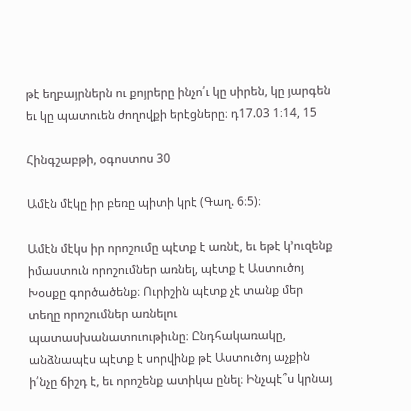թէ եղբայրներն ու քոյրերը ինչո՛ւ կը սիրեն, կը յարգեն եւ կը պատուեն ժողովքի երէցները։ դ17.03 1։14, 15

Հինգշաբթի, օգոստոս 30

Ամէն մէկը իր բեռը պիտի կրէ (Գաղ. 6։5)։

Ամէն մէկս իր որոշումը պէտք է առնէ, եւ եթէ կ’ուզենք իմաստուն որոշումներ առնել, պէտք է Աստուծոյ Խօսքը գործածենք։ Ուրիշին պէտք չէ տանք մեր տեղը որոշումներ առնելու պատասխանատուութիւնը։ Ընդհակառակը, անձնապէս պէտք է սորվինք թէ Աստուծոյ աչքին ի՛նչը ճիշդ է, եւ որոշենք ատիկա ընել։ Ինչպէ՞ս կրնայ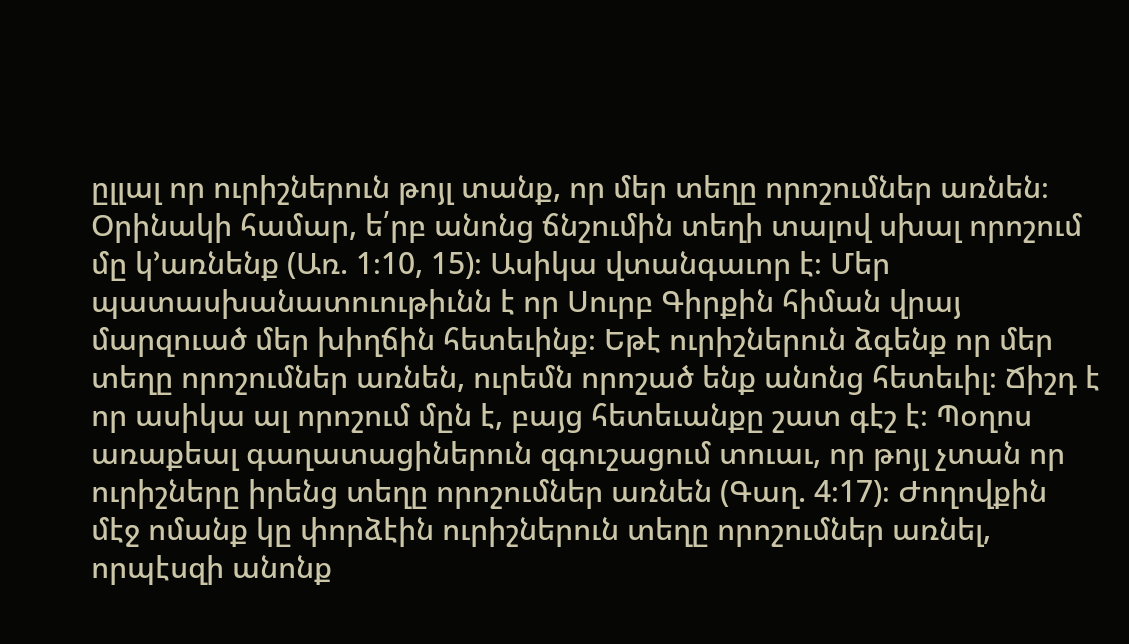ըլլալ որ ուրիշներուն թոյլ տանք, որ մեր տեղը որոշումներ առնեն։ Օրինակի համար, ե՛րբ անոնց ճնշումին տեղի տալով սխալ որոշում մը կ’առնենք (Առ. 1։10, 15)։ Ասիկա վտանգաւոր է։ Մեր պատասխանատուութիւնն է որ Սուրբ Գիրքին հիման վրայ մարզուած մեր խիղճին հետեւինք։ Եթէ ուրիշներուն ձգենք որ մեր տեղը որոշումներ առնեն, ուրեմն որոշած ենք անոնց հետեւիլ։ Ճիշդ է որ ասիկա ալ որոշում մըն է, բայց հետեւանքը շատ գէշ է։ Պօղոս առաքեալ գաղատացիներուն զգուշացում տուաւ, որ թոյլ չտան որ ուրիշները իրենց տեղը որոշումներ առնեն (Գաղ. 4։17)։ Ժողովքին մէջ ոմանք կը փորձէին ուրիշներուն տեղը որոշումներ առնել, որպէսզի անոնք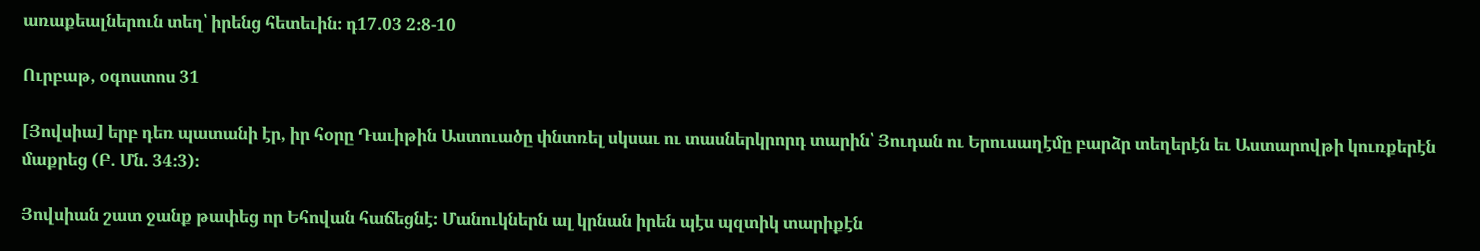առաքեալներուն տեղ՝ իրենց հետեւին։ դ17.03 2։8-10

Ուրբաթ, օգոստոս 31

[Յովսիա] երբ դեռ պատանի էր, իր հօրը Դաւիթին Աստուածը փնտռել սկսաւ ու տասներկրորդ տարին՝ Յուդան ու Երուսաղէմը բարձր տեղերէն եւ Աստարովթի կուռքերէն մաքրեց (Բ. Մն. 34։3)։

Յովսիան շատ ջանք թափեց որ Եհովան հաճեցնէ։ Մանուկներն ալ կրնան իրեն պէս պզտիկ տարիքէն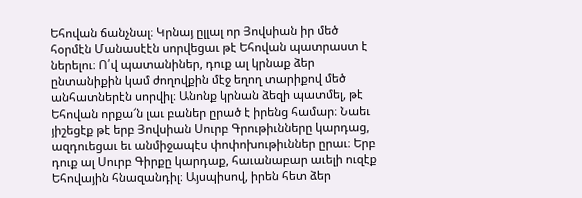Եհովան ճանչնալ։ Կրնայ ըլլալ որ Յովսիան իր մեծ հօրմէն Մանասէէն սորվեցաւ թէ Եհովան պատրաստ է ներելու։ Ո՛վ պատանիներ, դուք ալ կրնաք ձեր ընտանիքին կամ ժողովքին մէջ եղող տարիքով մեծ անհատներէն սորվիլ։ Անոնք կրնան ձեզի պատմել, թէ Եհովան որքա՜ն լաւ բաներ ըրած է իրենց համար։ Նաեւ յիշեցէք թէ երբ Յովսիան Սուրբ Գրութիւնները կարդաց, ազդուեցաւ եւ անմիջապէս փոփոխութիւններ ըրաւ։ Երբ դուք ալ Սուրբ Գիրքը կարդաք, հաւանաբար աւելի ուզէք Եհովային հնազանդիլ։ Այսպիսով, իրեն հետ ձեր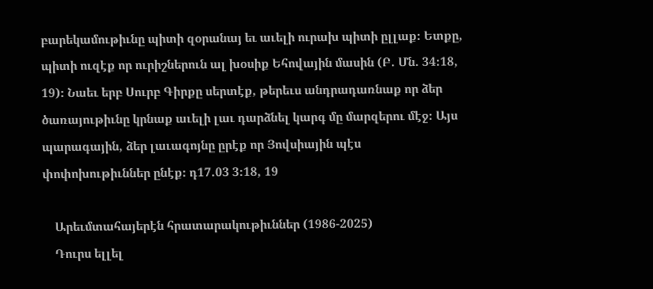բարեկամութիւնը պիտի զօրանայ եւ աւելի ուրախ պիտի ըլլաք։ Ետքը, պիտի ուզէք որ ուրիշներուն ալ խօսիք Եհովային մասին (Բ. Մն. 34։18, 19)։ Նաեւ երբ Սուրբ Գիրքը սերտէք, թերեւս անդրադառնաք որ ձեր ծառայութիւնը կրնաք աւելի լաւ դարձնել կարգ մը մարզերու մէջ։ Այս պարագային, ձեր լաւագոյնը ըրէք որ Յովսիային պէս փոփոխութիւններ ընէք։ դ17.03 3։18, 19

    Արեւմտահայերէն հրատարակութիւններ (1986-2025)
    Դուրս ելլել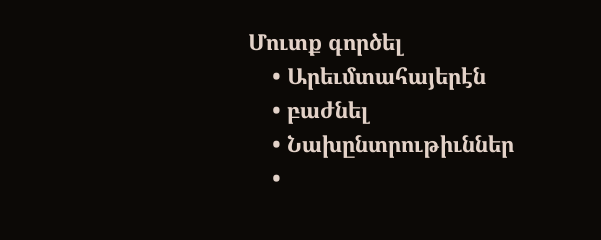Մուտք գործել
    • Արեւմտահայերէն
    • բաժնել
    • Նախընտրութիւններ
    •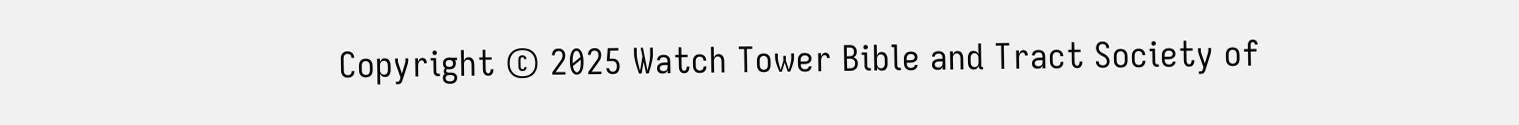Copyright © 2025 Watch Tower Bible and Tract Society of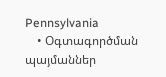Pennsylvania
    • Օգտագործման պայմաններ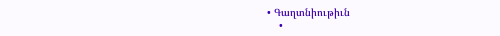• Գաղտնիութիւն
    •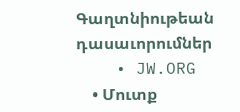Գաղտնիութեան դասաւորումներ
    • JW.ORG
    • Մուտք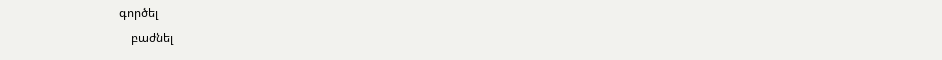գործել
    բաժնել